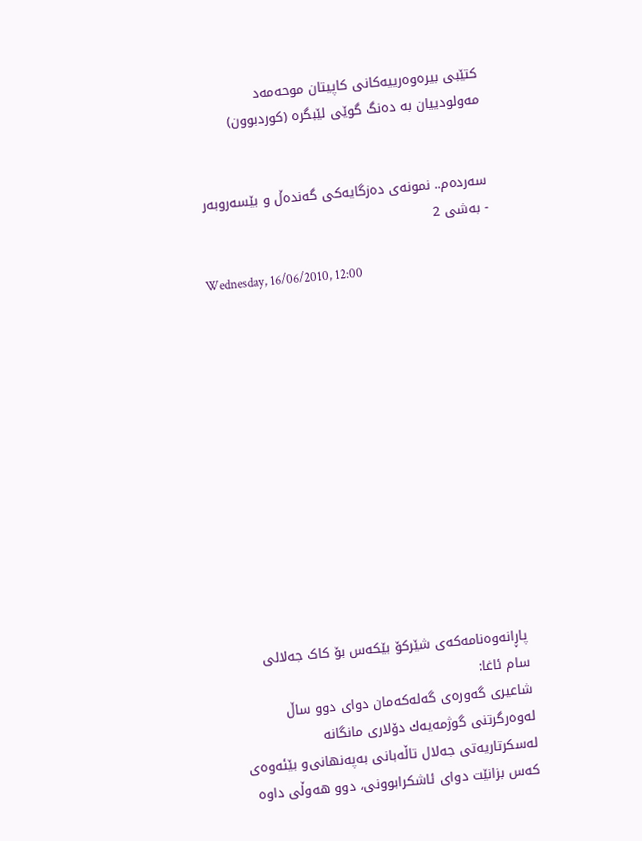کتێبی بیرەوەرییەکانی کاپیتان موحەمەد مەولودییان بە دەنگ گوێی لێبگرە (کوردبوون)


سه‌رده‌م.. نمونه‌ی‌ ده‌زگایه‌كی‌ گه‌نده‌ڵ‌ و بێسه‌روبه‌ر - بەشی 2

Wednesday, 16/06/2010, 12:00













پاڕانه‌وه‌نامه‌كه‌ی‌ شێركۆ بێكه‌س بۆ کاک جه‌لالی‌ سام ئاغا:
شاعیری‌ گه‌وره‌ی‌ گه‌له‌كه‌مان دوای‌ دوو ساڵ له‌وه‌رگرتنی‌ گوژمه‌یه‌ك دۆلاری‌ مانگانه‌ له‌سكرتاریه‌تی‌ جه‌لال تاڵه‌بانی‌ به‌په‌نهانی‌‌و بێئه‌وه‌ی‌ كه‌س بزانێت دوای‌ ئاشكرابوونی‌، دوو هه‌وڵی‌ داوه‌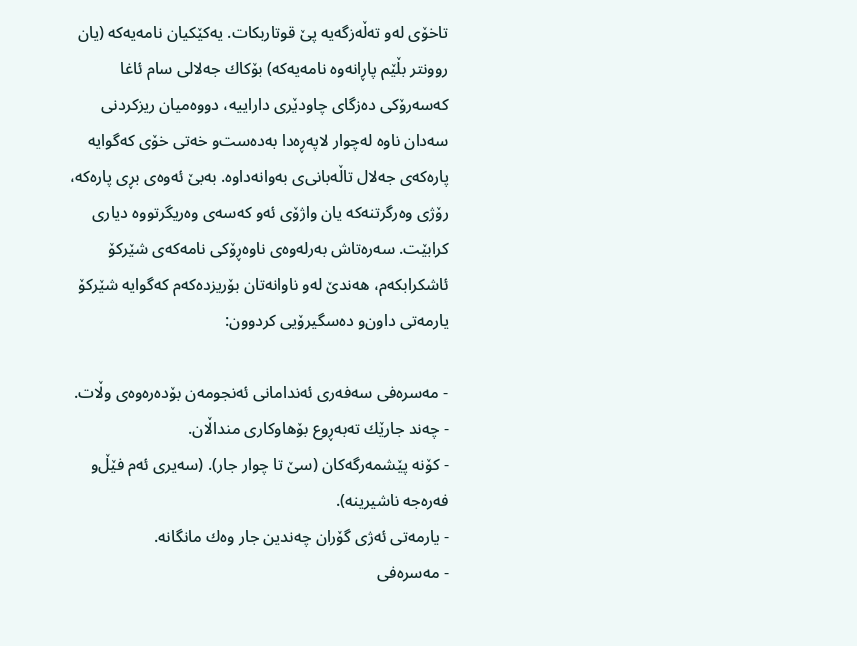تاخۆی‌ له‌و ته‌ڵه‌زگه‌یه‌ پێ‌ قوتاربكات. یه‌كێكیان نامه‌یه‌كه‌ (یان روونتر بڵێم پاڕانه‌وه‌ نامه‌یه‌كه‌) بۆكاك جه‌لالی‌ سام ئاغا كه‌سه‌رۆكی‌ ده‌زگای‌ چاودێری‌ داراییه‌، دووه‌میان ریزكردنی‌ سه‌دان ناوه‌ له‌چوار لاپه‌ڕه‌دا به‌ده‌ست‌و خه‌تی‌ خۆی‌ كه‌گوایه‌ پاره‌كه‌ی‌ جه‌لال تاڵه‌بانی‌ی‌ به‌وانه‌داوه‌. به‌بێ‌ ئه‌وه‌ی‌ بڕی‌ پاره‌كه‌، رۆژی‌ وه‌رگرتنه‌كه‌ یان واژۆی‌ ئه‌و كه‌سه‌ی‌ وه‌ریگرتووه‌ دیاری‌ كرابێت. سه‌ره‌تاش به‌رله‌وه‌ی‌ ناوه‌ڕۆكی‌ نامه‌كه‌ی‌ شێركۆ ئاشكرابكه‌م، هه‌ندێ‌ له‌و ناوانه‌تان بۆریزده‌كه‌م كه‌گوایه‌ شێركۆ یارمه‌تی‌ داون‌و ده‌سگیرۆیی‌ كردوون:

- مه‌سره‌فی‌ سه‌فه‌ری‌ ئه‌ندامانی‌ ئه‌نجومه‌ن بۆده‌ره‌وه‌ی‌ وڵات.
- چه‌ند جارێك ته‌به‌ڕوع بۆهاوكاری‌ منداڵان.
- كۆنه‌ پێشمه‌رگه‌كان (سێ‌ تا چوار جار). (سه‌یری‌ ئه‌م فێڵ‌و فه‌ره‌جه‌ ناشیرینه‌).
- یارمه‌تی‌ ئه‌ژی‌ گۆران چه‌ندین جار وه‌ك مانگانه‌.
- مه‌سره‌فی‌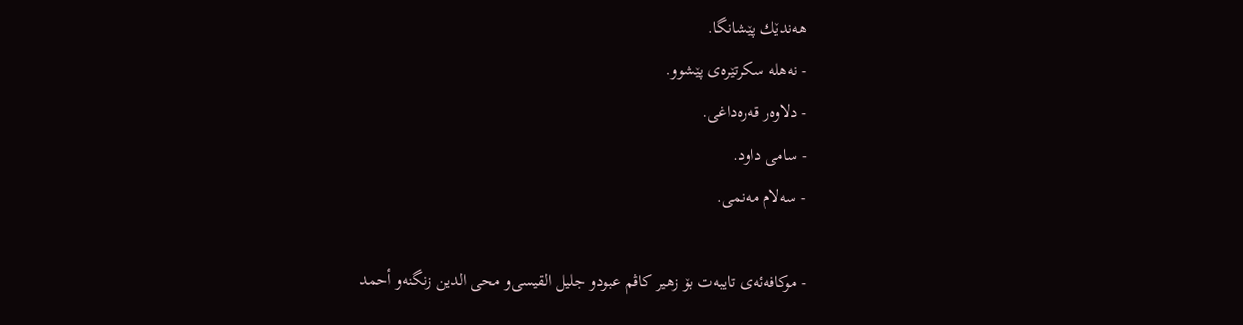هه‌ندێك پێشانگا.
- نه‌هله‌ سكرتێره‌ی‌ پێشوو.
- دلاوه‌ر قه‌ره‌داغی.
- سامی‌ داود.
- سه‌لام مه‌نمی‌.

- موكافه‌ئه‌ی‌ تایبه‌ت بۆ زهیر كاڤم عبودو جلیل القیسی‌و محی الدین زنگنه‌و أحمد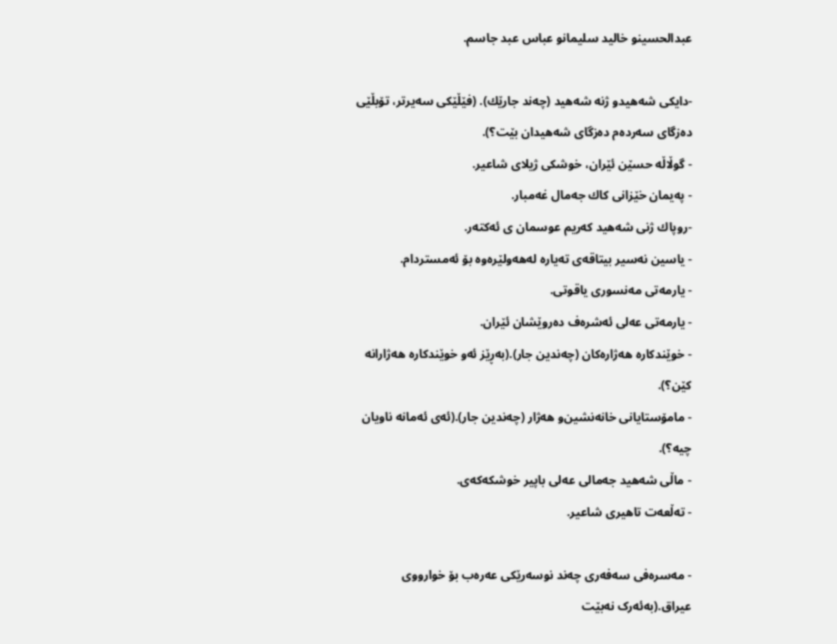عبدالحسینو خالید سلیمانو عباس عبد جاسم.

-دایكی‌ شه‌هیدو ژنه‌ شه‌هید (چه‌ند جارێك). (فێڵێكی‌ سه‌یرتر، تۆبڵێی‌ ده‌زگای‌ سه‌رده‌م ده‌زگای‌ شه‌هیدان بێت؟).
- گوڵاڵه‌ حسێن ئێران، خوشكی‌ ژیلای‌ شاعیر.
- په‌یمان خێزانی‌ كاك جه‌مال غه‌مبار.
-روپاك ژنی‌ شه‌هید كه‌ریم عوسمان ی‌ ئه‌كته‌ر.
- یاسین نه‌سیر بیتاقه‌ی‌ ته‌یاره‌ له‌هه‌ولێره‌وه‌ بۆ ئه‌مستردام.
- یارمه‌تی‌ مه‌نسوری‌ یاقوتی‌.
- یارمه‌تی‌ عه‌لی‌ ئه‌شره‌ف ده‌روێشان ئێران.
- خوێندكاره‌ هه‌ژاره‌كان (چه‌ندین جار).(به‌ڕێز ئه‌و خوێندكاره‌ هه‌ژارانه‌ كێن؟).
- مامۆستایانی‌ خانه‌نشین‌و هه‌ژار (چه‌ندین جار).(ئه‌ی‌ ئه‌مانه‌ ناویان چیه‌؟).
- ماڵی‌ شه‌هید جه‌مالی‌ عه‌لی‌ باپیر خوشكه‌كه‌ی‌.
- ته‌ڵعه‌ت تاهیری‌ شاعیر.

- مه‌سره‌فی‌ سه‌فه‌ری‌ چه‌ند نوسه‌رێكی‌ عه‌ره‌ب بۆ خوارووی‌ عیراق.(بەئەرک نەبێت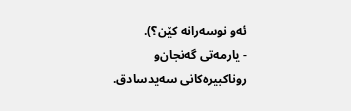ئه‌و نوسه‌رانه‌ كێن؟).
- یارمه‌تی‌ گه‌نجان‌و روناكبیره‌كانی‌ سه‌یدسادق.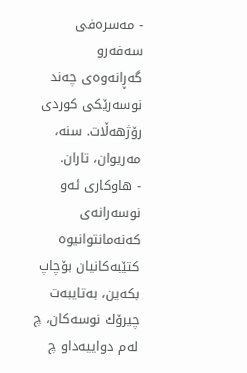- مه‌سره‌فی‌ سه‌فه‌رو گه‌ڕانه‌وه‌ی‌ چه‌ند نوسه‌رێكی‌ كوردی‌ رۆژهه‌ڵات. سنه‌، مه‌ریوان، تاران.
- هاوكاری‌ ئه‌و نوسه‌رانه‌ی‌ كه‌نه‌مانتوانیوه‌ كتێبه‌كانیان بۆچاپ بكه‌ین، به‌تایبه‌ت چیرۆك نوسه‌كان، چ له‌م دواییه‌داو چ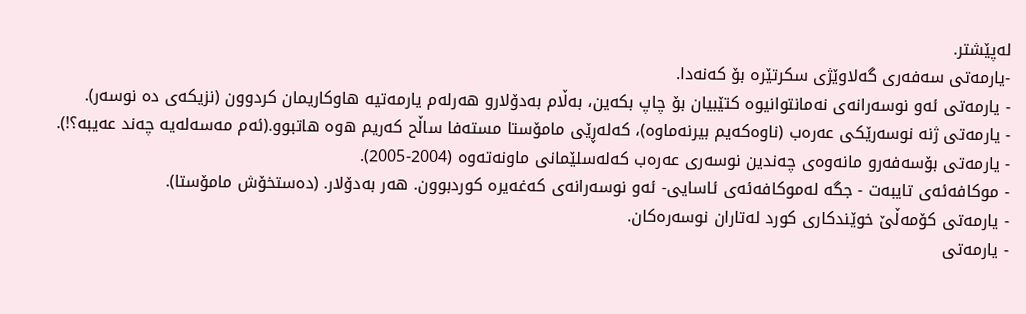له‌پێشتر.
-یارمه‌تی‌ سه‌فه‌ری‌ گه‌لاوێژی سكرتێره‌‌ بۆ كه‌نه‌دا.
- یارمه‌تی‌ ئه‌و نوسه‌رانه‌ی‌ نه‌مانتوانیوه‌ كتێبیان بۆ چاپ بكه‌ین، به‌ڵام به‌دۆلارو هه‌رله‌م یارمه‌تیه‌ هاوكاریمان كردوون (نزیكه‌ی‌ ده‌ نوسه‌ر).
- یارمه‌تی‌ ژنه‌ نوسه‌رێكی‌ عه‌ره‌ب (ناوه‌كه‌یم بیرنه‌ماوه‌)، كه‌له‌ڕێی‌ مامۆستا مسته‌فا ساڵح كه‌ریم ه‌وه‌ هاتبوو.(ئەم مەسەلەیە چه‌ند عه‌یبه‌؟!).
- یارمه‌تی‌ بۆسه‌فه‌رو مانه‌وه‌ی‌ چه‌ندین نوسه‌ری‌ عه‌ره‌ب كه‌له‌سلێمانی‌ ماونه‌ته‌وه‌ (2004-2005).
- موكافه‌ئه‌ی‌ تایبه‌ت - جگه‌ له‌موكافه‌ئه‌ی‌ ئاسایی‌- ئه‌و نوسه‌رانه‌ی‌ كه‌غه‌یره‌ كوردبوون. هه‌ر به‌دۆلار. (ده‌ستخۆش مامۆستا).
- یارمه‌تی‌ كۆمه‌ڵێ‌ خوێندكاری‌ كورد له‌تاران نوسه‌ره‌كان.
- یارمه‌تی‌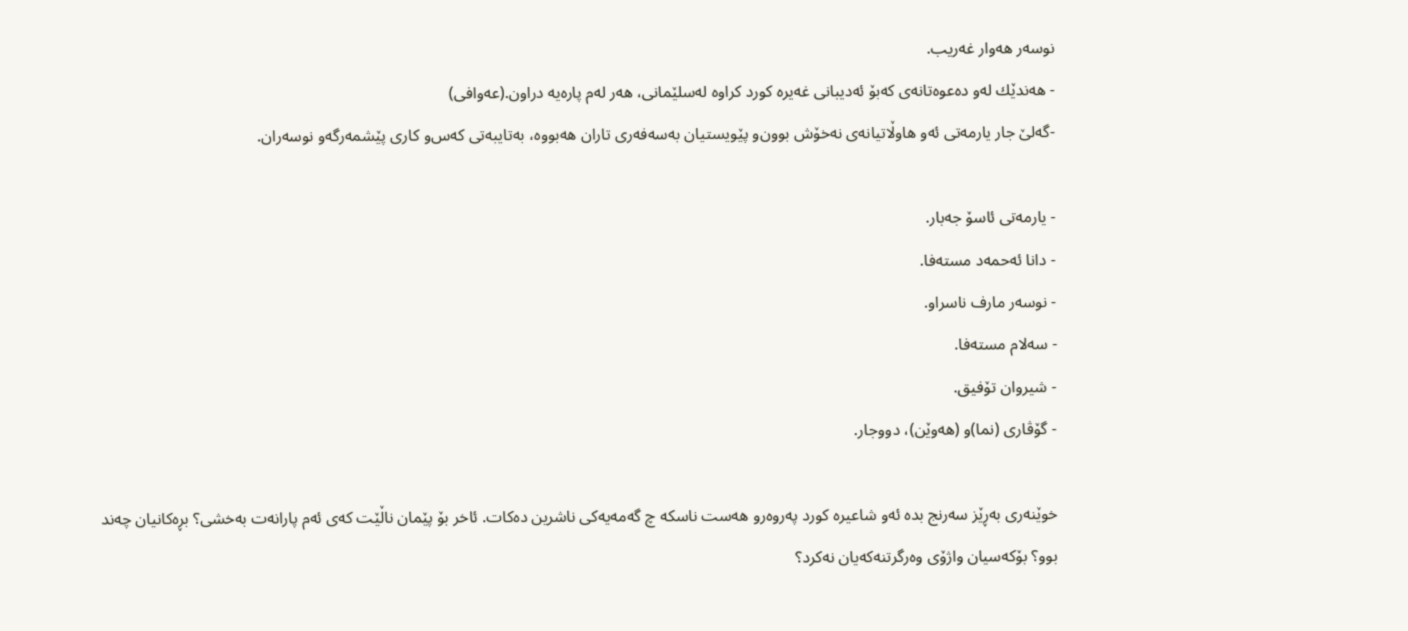نوسه‌ر هه‌وار غه‌ریب.
- هه‌ندێك له‌و ده‌عوه‌تانه‌ی‌ كه‌بۆ ئه‌دیبانی‌ غه‌یره‌ كورد كراوه‌ له‌سلێمانی‌، هه‌ر له‌م پاره‌یه‌ دراون.(عه‌وافی‌)
-گه‌لێ‌ جار یارمه‌تی‌ ئه‌و هاوڵاتیانه‌ی‌ نه‌خۆش بوون‌و پێویستیان به‌سه‌فه‌ری‌ تاران هه‌بووه‌، به‌تایبه‌تی‌ كه‌س‌و كاری‌ پێشمه‌رگه‌و نوسه‌ران.

- یارمه‌تی‌ ئاسۆ جه‌بار.
- دانا ئه‌حمه‌د مستەفا.
- نوسه‌ر مارف ناسراو.
- سه‌لام مسته‌فا.
- شیروان تۆفیق.
- گۆڤاری‌ (نما)و (هه‌وێن)، دووجار.

خوێنه‌ری‌ به‌ڕێز سه‌رنج بده‌ ئه‌و شاعیره‌ كورد په‌روه‌رو هه‌ست ناسكه‌ چ گه‌مه‌یه‌كی‌ ناشرین ده‌كات. ئاخر بۆ پێمان ناڵێت كه‌ی‌ ئه‌م پارانه‌ت به‌خشی‌؟ بڕه‌كانیان چه‌ند بوو؟ بۆكه‌سیان واژۆی‌ وه‌رگرتنه‌كه‌یان نه‌كرد؟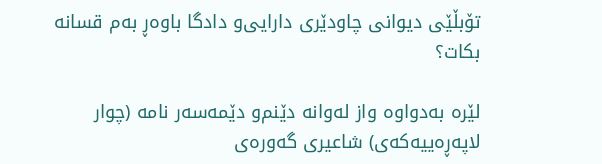تۆبڵێی‌ دیوانی‌ چاودێری‌ دارایی‌‌و دادگا باوه‌ڕ به‌م قسانه‌ بكات؟

لێره‌ به‌دواوه‌ واز له‌وانه‌ دێنم‌و دێمه‌سه‌ر نامه‌ (چوار لاپه‌ڕه‌ییه‌كه‌ی‌) شاعیری‌ گه‌وره‌ی‌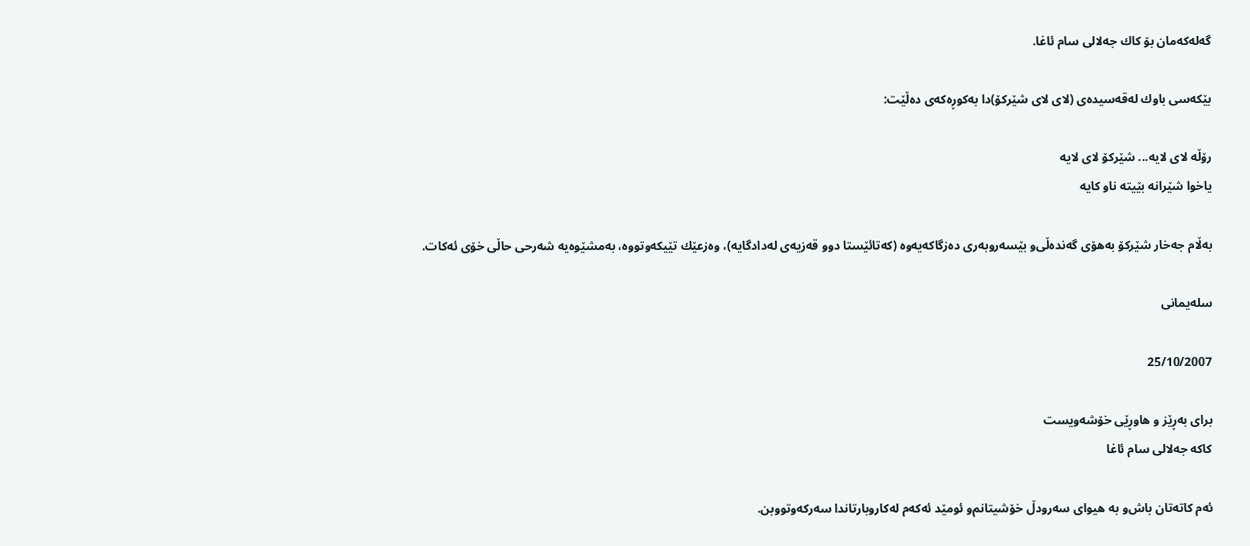گه‌له‌كه‌مان بۆ كاك جه‌لالی‌ سام ئاغا.

بێكه‌سی‌ باوك له‌قه‌سیده‌ی‌ (لای‌ لای‌ شێركۆ)دا به‌كوڕه‌كه‌ی‌ ده‌ڵێت:

رۆڵه‌ لای‌ لایه‌... شێركۆ لای‌ لایه‌
یاخوا شێرانه‌ بێیته‌ ناو كایه‌

به‌ڵام جه‌خار شێركۆ به‌هۆی‌ گه‌نده‌ڵی‌‌و بێسه‌روبه‌ری‌ ده‌زگاكه‌یه‌وه‌ (كه‌تائێستا دوو قه‌زیه‌ی‌ له‌دادگایه‌)، وه‌زعێك تێیكه‌وتووه‌، به‌مشێوه‌یه‌ شه‌رحی‌ حاڵی‌ خۆی‌ ئه‌كات.

سله‌یمانی‌

25/10/2007

برای‌ به‌ڕێز و هاوڕێی‌ خۆشه‌ویست
كاكه‌ جه‌لالی‌ سام ئاغا

ئه‌م كاته‌تان باش‌و به‌ هیوای‌ سه‌رودڵ‌ خۆشیتانم‌و ئومێد ئه‌كه‌م له‌كاروبارتاندا سه‌ركه‌وتووبن.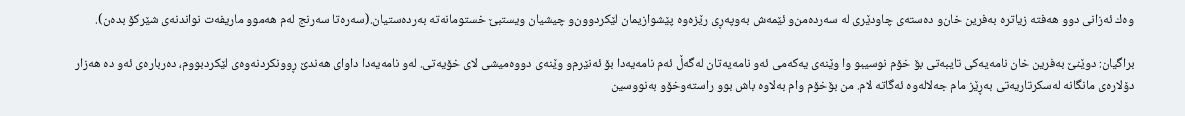وه‌ك ئه‌زانی‌ دوو هه‌فته‌ زیاتره‌ به‌فرین خان‌و ده‌سته‌ی‌ چاودێری‌ له‌ سه‌رده‌من‌و ئێمه‌ش به‌وپه‌ڕی‌ رێزه‌وه‌ پێشوازیمان لێكردوون‌و چیشیان ویستبێ‌ خستومانه‌ته‌ به‌رده‌ستیان.(سه‌ره‌تا سه‌رنج له‌م هه‌موو ماریفه‌ت نواندنه‌ی‌ شێركۆ بده‌ن).

براگیان: دوێنێ‌ به‌فرین خان نامه‌یه‌كی‌ تایبه‌تی‌ بۆ خۆم نوسیبو وا وێنه‌ی‌ یه‌كه‌می‌ ئه‌و نامه‌یه‌تان له‌گه‌ڵ‌ ئه‌م نامه‌یه‌دا بۆ ئه‌نێرم‌و وێنه‌ی‌ دووه‌میشی‌ لای‌ خۆیه‌تی‌. له‌و نامه‌یه‌دا داوای‌ هه‌ندێ‌ ڕوونكردنه‌وه‌ی‌ لێكردبووم، ده‌رباره‌ی‌ ئه‌و ده‌ هه‌زار دۆلاره‌ی‌ مانگانه‌ له‌سكرتاریه‌تی‌ به‌ڕێز مام جه‌لاله‌وه‌ ئه‌گاته‌ لام. من بۆخۆم وام به‌لاوه‌ باش بوو راسته‌وخۆو به‌نووسین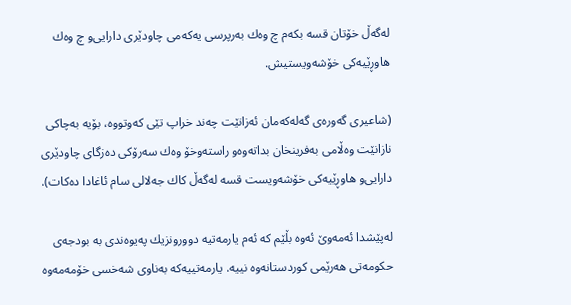له‌گه‌ڵ‌ خۆتان قسه‌ بكه‌م چ وه‌ك به‌رپرسی‌ یه‌كه‌می‌ چاودێری‌ دارایی‌و چ وه‌ك هاوڕێیه‌كی‌ خۆشه‌ویستیش.

(شاعیری‌ گه‌وره‌ی‌ گه‌له‌كه‌مان ئه‌زانێت چه‌ند خراپ تێی‌ كه‌وتووه‌، بۆیه‌ به‌چاكی‌ نازانێت وه‌ڵامی‌ به‌فرینخان بداته‌وه‌و راسته‌وخۆ وه‌ك سه‌رۆكی‌ ده‌زگای‌ چاودێری‌ دارایی‌‌و هاوڕێیه‌كی‌ خۆشه‌ویست قسه‌ له‌گه‌ڵ كاك جه‌لالی‌ سام ئاغادا ده‌كات).

له‌پێشدا ئه‌مه‌وێ‌ ئه‌وه‌ بڵێم كه‌ ئه‌م یارمه‌تیه‌ دوورونزیك په‌یوه‌ندی‌ به‌ بودجه‌ی‌ حكومه‌تی‌ هه‌رێمی‌ كوردستانه‌وه‌ نییه‌. یارمه‌تییه‌كه‌ به‌ناوی‌ شه‌خسی‌ خۆمه‌مه‌وه‌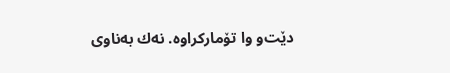دێت‌و وا تۆماركراوه‌. نه‌ك به‌ناوی‌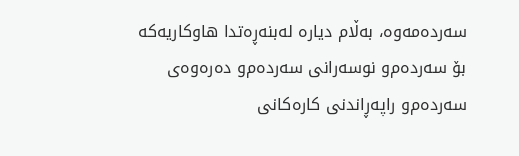سه‌رده‌مه‌وه‌، به‌ڵام دیاره‌ له‌بنه‌ڕه‌تدا هاوكاریه‌كه‌ بۆ سه‌رده‌م‌و نوسه‌رانی‌ سه‌رده‌م‌و ده‌ره‌وه‌ی‌ سه‌رده‌م‌و راپه‌ڕاندنی‌ كاره‌كانی‌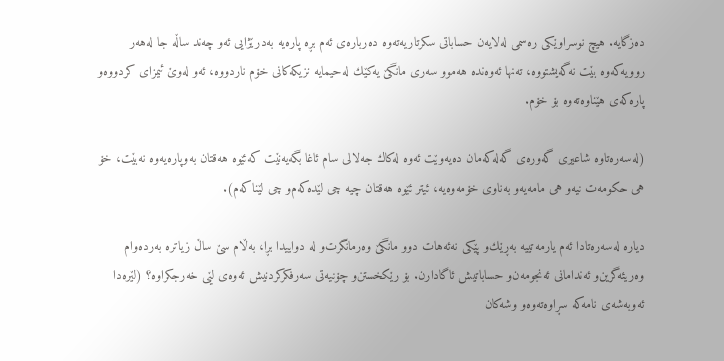ده‌زگایه‌. هیچ نوسراوێكی‌ ره‌سمی‌ له‌لایه‌ن حساباتی‌ سكرتاریه‌ته‌وه‌ ده‌رباره‌ی‌ ئه‌م بڕه‌ پاره‌یه‌ به‌درێژایی‌ ئه‌و چه‌ند ساڵه‌ جا له‌هه‌ر روویه‌كه‌وه‌ بێت نه‌گه‌یشتووه‌، ته‌نها ئه‌وه‌نده‌ هه‌موو سه‌ری‌ مانگێ‌ یه‌كێك له‌حیمایه‌ نزیكه‌كانی‌ خۆم ناردووه‌، ئه‌و له‌وێ‌ ئیمزای‌ كردووه‌و پاره‌كه‌ی‌ هێناوه‌ته‌وه‌ بۆ خۆم.

(له‌سه‌ره‌تاوه‌ شاعیری‌ گه‌وره‌ی‌ گه‌له‌كه‌مان ده‌یه‌وێت ئه‌وه‌ له‌كاك جه‌لالی‌ سام ئاغا بگه‌یه‌نێت كه‌ئێوه‌ هه‌قتان به‌وپاره‌یه‌وه‌ نه‌بێت، خۆ هی‌ حكومه‌ت نیه‌و هی‌ مامه‌یه‌و به‌ناوی‌ خۆمه‌وه‌یه‌، ئیتر ئێوه‌ هه‌قتان چیه‌ چی‌ لێده‌كه‌م‌و چی‌ لێناكه‌م).

دیاره‌ له‌سه‌ره‌تادا ئه‌م یارمه‌تییه‌ به‌ڕێك‌و پێكی‌ نه‌ئه‌هات دوو مانگێ‌ وه‌رمانگرت‌و له‌ دواییدا بڕا، به‌ڵام سێ‌ ساڵ زیاتره‌ به‌رده‌وام وه‌ریئه‌گرین‌و ئه‌ندامانی‌ ئه‌نجومه‌ن‌و حساباتیش ئاگادارن. بۆ رێكخستن‌و چۆنیه‌تی‌ سه‌رفكركردنیش ئه‌وه‌ی‌ لێی‌ خه‌رجكراوه‌؟ (لێره‌دا ئه‌وبه‌شه‌ی‌ نامه‌كه‌ سڕاوه‌ته‌وه‌و وشه‌كان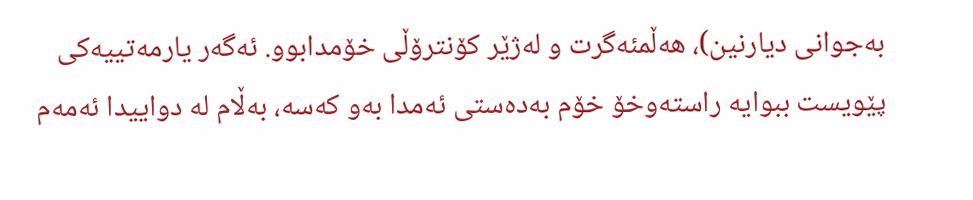به‌جوانی‌ دیارنین)، هه‌ڵمئه‌گرت و له‌ژێر كۆنترۆڵی‌ خۆمدابوو. ئه‌گه‌ر یارمه‌تییه‌كی‌ پێویست ببوایه‌ راسته‌وخۆ خۆم به‌ده‌ستی‌ ئه‌مدا به‌و كه‌سه‌، به‌ڵام له‌ دواییدا ئه‌مه‌م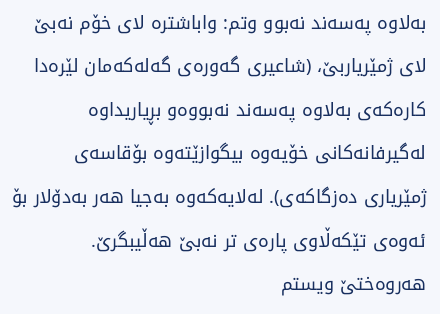به‌لاوه‌ په‌سه‌ند نه‌بوو وتم: واباشتره‌ لای‌ خۆم نه‌بێ‌ لای‌ ژمێریاربێ‌، (شاعیری‌ گه‌وره‌ی‌ گه‌له‌كه‌مان لێره‌دا كاره‌كه‌ی‌ به‌لاوه‌ په‌سه‌ند نه‌بووه‌و بڕیاریداوه‌ له‌گیرفانه‌كانی‌ خۆیه‌وه‌ بیگوازێته‌وه‌ بۆقاسه‌ی‌ ژمێریاری‌ ده‌زگاكه‌ی‌). له‌لایه‌كه‌وه‌ به‌جیا هه‌ر به‌دۆلار بۆ ئه‌وه‌ی‌ تێكه‌ڵاوی‌ پاره‌ی‌ تر نه‌بێ‌ هه‌ڵیبگرێ‌. هه‌روه‌ختێ‌ ویستم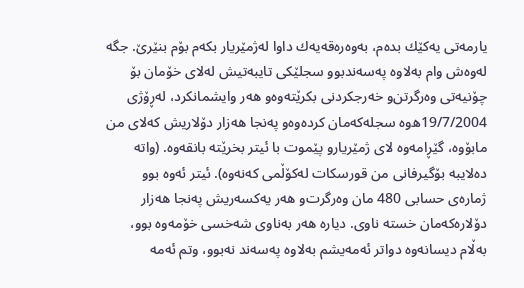یارمه‌تی‌ یه‌كێك بده‌م، به‌وه‌ره‌قه‌یه‌ك داوا له‌ژمێریار بكه‌م بۆم بنێرێ‌. جگه‌ له‌وه‌ش وام به‌لاوه‌ په‌سه‌ندبوو سجلێكی‌ تایبه‌تیش له‌لای‌ خۆمان بۆ چۆنیه‌تی‌ وه‌رگرتن‌و خه‌رجكردنی‌ بكرێته‌وه‌و هه‌ر وایشمانكرد، له‌ڕۆژی‌ 19/7/2004ه‌وه‌ سجله‌كه‌مان كرده‌وه‌و په‌نجا هه‌زار دۆلاریش كه‌لای‌ من مابۆوه‌، گێڕامه‌وه‌ لای‌ ژمێریارو پێموت با ئیتر بخرێته‌ بانقه‌وه‌. (واته‌ ده‌لایبه‌ بۆگیرفانی‌ من قورسكات له‌كۆڵمی‌ كه‌نه‌وه‌). ئیتر ئه‌وه‌ بوو ژماره‌ی‌ حسابی‌ 480 مان وه‌رگرت‌و هه‌ر یه‌كسه‌ریش په‌نجا هه‌زار دۆلاره‌كه‌مان خسته‌ ناوی‌. دیاره‌ هه‌ر به‌ناوی‌ شه‌خسی‌ خۆمه‌وه‌ بوو، به‌ڵام دیسانه‌وه‌ دواتر ئه‌مه‌یشم به‌لاوه‌ په‌سه‌ند نه‌بوو، وتم ئه‌مه‌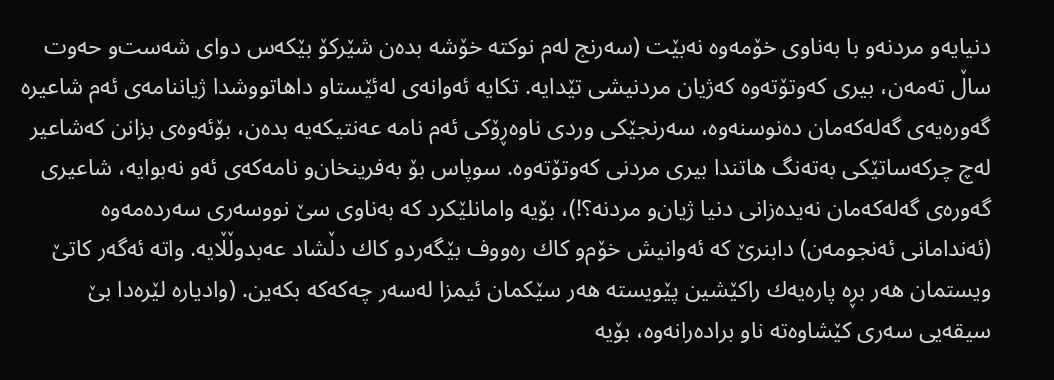دنیایه‌و مردنه‌و با به‌ناوی‌ خۆمه‌وه‌ نه‌بێت (سه‌رنج له‌م نوكته‌ خۆشه‌ بده‌ن شێركۆ بێكه‌س دوای‌ شه‌ست‌و حەوت ساڵ ته‌مه‌ن، بیری‌ كه‌وتۆته‌وه‌ كه‌ژیان مردنیشی‌ تێدایه‌. تكایه‌ ئه‌وانه‌ی‌ له‌ئێستاو داهاتووشدا ژیاننامه‌ی‌ ئه‌م شاعیره‌ گه‌وره‌یه‌ی‌ گه‌له‌كه‌مان ده‌نوسنه‌وه‌، سه‌رنجێكی‌ وردی‌ ناوه‌ڕۆكی‌ ئه‌م نامه‌ عه‌نتیكه‌یه‌ بده‌ن، بۆئه‌وه‌ی‌ بزانن كه‌شاعیر له‌چ چركه‌ساتێكی‌ به‌ته‌نگ هاتندا بیری‌ مردنی‌ كه‌وتۆته‌وه‌. سوپاس بۆ به‌فرینخان‌و نامه‌كه‌ی‌ ئه‌و نه‌بوایه‌، شاعیری‌ گه‌وره‌ی‌ گه‌له‌كه‌مان نه‌یده‌زانی‌ دنیا ژیان‌و مردنه‌؟!)، بۆیه‌ وامانلێكرد كه‌ به‌ناوی‌ سێ‌ نووسه‌ری‌ سه‌رده‌مه‌وه‌ (ئه‌ندامانی‌ ئه‌نجومه‌ن) دابنرێ‌ كه‌ ئه‌وانیش خۆم‌و كاك ره‌ووف بێگه‌ردو كاك دڵشاد عه‌بدوڵڵایه‌. واته‌ ئه‌گه‌ر كاتێ‌ ویستمان هه‌ر بڕه‌ پاره‌یه‌ك راكێشین پێویسته‌ هه‌ر سێكمان ئیمزا له‌سه‌ر چه‌كه‌كه‌ بكه‌ین. (وادیاره‌ لێره‌دا بێ‌ سیقه‌یی‌ سه‌ری‌ كێشاوه‌ته‌ ناو براده‌رانه‌وه‌، بۆیه‌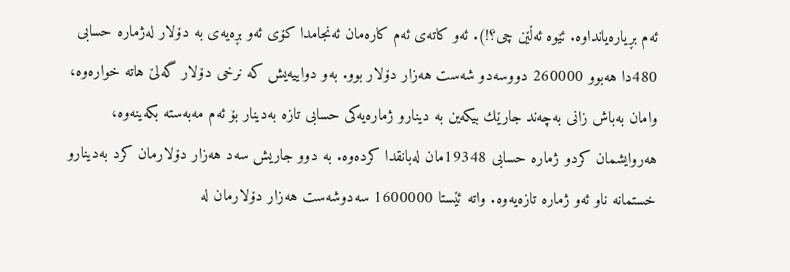ئه‌م بڕیاره‌یانداوه‌. ئێوه‌ ئه‌ڵێن چی‌؟!). ئه‌و كاته‌ی‌ ئه‌م كاره‌مان ئه‌نجامدا كۆی‌ ئه‌و بڕه‌یه‌ی‌ به‌ دۆلار له‌ژماره‌ حسابی‌ 480دا هه‌بوو 260000 دووسه‌دو شه‌ست هه‌زار دۆلار بوو. به‌و دواییه‌یش كه‌ نرخی‌ دۆلار گه‌لێ‌ هاته‌ خواره‌وه‌، وامان به‌باش زانی‌ به‌چه‌ند جارێك بیكه‌ین به‌ دینارو ژماره‌یه‌كی‌ حسابی‌ تازه‌ به‌دینار بۆ ئه‌م مه‌به‌سته‌ بكه‌ینه‌وه‌، هه‌روایشمان كردو ژماره‌ حسابی‌ 19348مان له‌بانقدا كرده‌وه‌. به‌ دوو جاریش سه‌د هه‌زار دۆلارمان كرد به‌دینارو خستمانه‌ ناو ئه‌و ژماره‌ تازه‌یه‌وه‌. واته‌ ئێستا 1600000 سه‌دوشه‌ست هه‌زار دۆلارمان له‌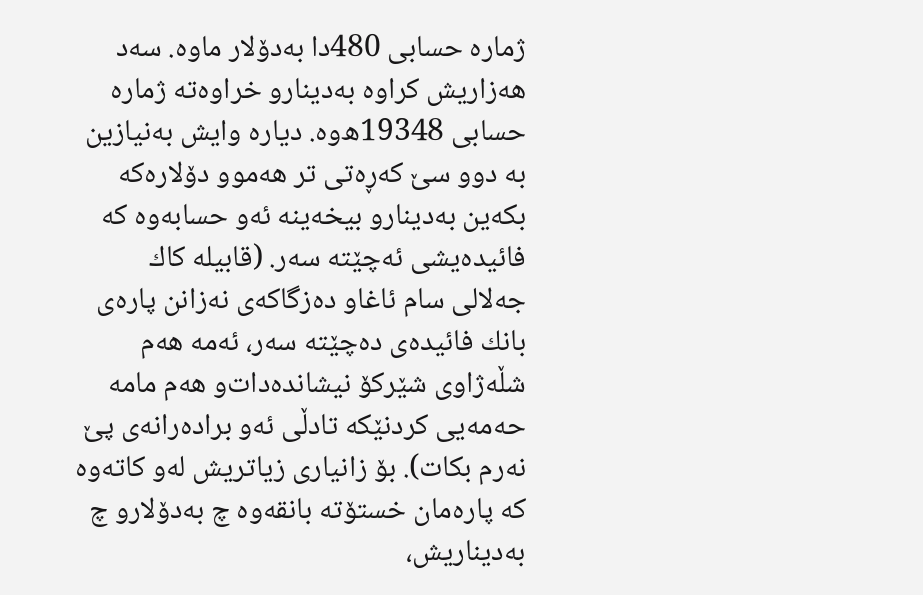ژماره‌ حسابی‌ 480دا به‌دۆلار ماوه‌. سه‌د هه‌زاریش كراوه‌ به‌دینارو خراوه‌ته‌ ژماره‌ حسابی‌ 19348ه‌وه‌. دیاره‌ وایش به‌نیازین به‌ دوو سێ‌ كه‌ڕه‌تی‌ تر هه‌موو دۆلاره‌كه‌ بكه‌ین به‌دینارو بیخه‌ینه‌ ئه‌و حسابه‌وه‌ كه‌ فائیده‌یشی‌ ئه‌چێته‌ سه‌ر. (قابیله‌ كاك جه‌لالی‌ سام ئاغاو ده‌زگاكه‌ی‌ نه‌زانن پاره‌ی‌ بانك فائیده‌ی‌ ده‌چێته‌ سه‌ر، ئه‌مه‌ هه‌م شڵه‌ژاوی‌ شێركۆ نیشانده‌دات‌و هه‌م مامه‌ حه‌مه‌یی كردنێكه‌ تادڵی‌ ئه‌و براده‌رانه‌ی‌ پێ‌ نه‌رم بكات). بۆ زانیاری‌ زیاتریش له‌و كاته‌وه‌ كه‌ پاره‌مان خستۆته‌ بانقه‌وه‌ چ به‌دۆلارو چ به‌دیناریش،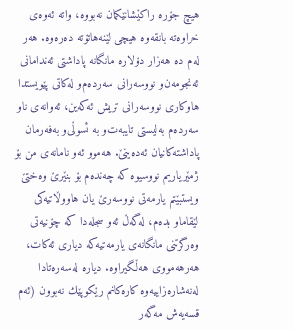هیچ جۆره‌ راكێشانێكمان نه‌بووه‌، واته‌ ئه‌وه‌ی‌ خراوه‌ته‌ بانقه‌وه‌ هیچی‌ لێنه‌هاتۆته‌ ده‌ره‌وه‌. هه‌ر له‌م ده‌ هه‌زار دۆلاره‌ مانگانه‌ پاداشتی‌ ئه‌ندامانی‌ ئه‌نجومه‌ن‌و نووسه‌رانی‌ سه‌رده‌م‌و له‌كاتی‌ پێویستدا هاوكاری‌ نووسه‌رانی‌ تریش ئه‌كه‌ین، ئه‌وانه‌ی‌ ناو سه‌رده‌م به‌لیستی‌ تایبه‌ت‌و به‌ ئسوڵی‌‌و به‌فه‌رمان پاداشته‌كانیان ئه‌ده‌ینێ‌. هه‌موو ئه‌و نامانه‌ی‌ من بۆ ژمێریاریم نووسیوه‌ كه‌ چه‌نده‌م بۆ بنێرێ‌ وه‌ختێ‌ ویستبێتم یارمه‌تی‌ نووسه‌رێ‌ یان هاووڵاتیه‌كی‌ لێقاماو بده‌م، له‌گه‌ڵ‌ ئه‌و سجله‌دا كه‌ چۆنیه‌تی‌ وه‌رگرتنی‌ مانگانه‌ی‌ یارمه‌تیه‌كه‌ دیاری‌ ئه‌كات، هه‌رهه‌مووی‌ هه‌ڵگیراوه‌. دیاره‌ له‌سه‌ره‌تادا له‌نه‌شاره‌زاییه‌وه‌ كاره‌كانم رێكوپێك نه‌بوون (ئه‌م قسه‌یه‌ش مه‌گه‌ر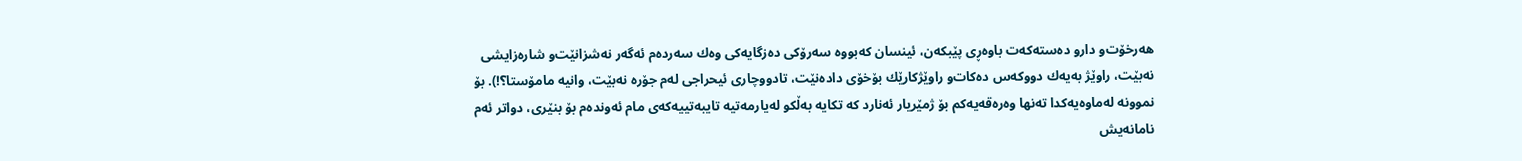هه‌رخۆت‌و دارو ده‌سته‌كه‌ت باوه‌ڕی‌ پێبكه‌ن، ئینسان كه‌بووه‌ سه‌رۆكی‌ ده‌زگایه‌كی‌ وه‌ك سه‌رده‌م ئه‌گه‌ر نه‌شزانێت‌و شاره‌زایشی‌ نه‌بێت، راوێژ به‌یه‌ك دووكه‌س ده‌كات‌و راوێژكارێك بۆخۆی‌ داده‌نێت، تادووچاری‌ ئیحراجی‌ له‌م جۆره‌ نه‌بێت، وانیه‌ مامۆستا؟!). بۆ نموونه‌ له‌ماوه‌یه‌كدا ته‌نها وه‌ره‌قه‌یه‌كم بۆ ژمێریار ئه‌نارد كه‌ تكایه‌ به‌ڵكو له‌یارمه‌تیه‌ تایبه‌تییه‌كه‌ی‌ مام ئه‌ونده‌م بۆ بنێری‌، دواتر ئه‌م نامانه‌یش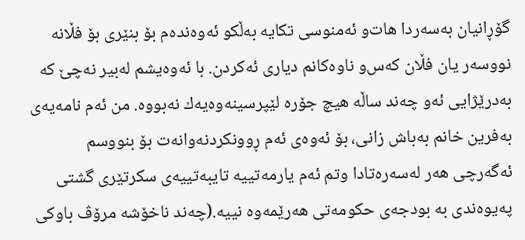گۆڕانیان به‌سه‌ردا هات‌و ئه‌منوسی‌ تكایه‌ به‌ڵكو ئه‌وه‌نده‌م بۆ بنێری‌ بۆ فڵانه‌ نووسه‌ر یان فڵان كه‌س‌و ناوه‌كانم دیاری‌ ئه‌كردن. با ئه‌وه‌یشم له‌بیر نه‌چێ‌ كه‌ به‌درێژایی ئه‌و چه‌ند ساڵه‌ هیچ جۆره‌ لێپرسینه‌وه‌یه‌ك نه‌بووه‌. من ئه‌م نامه‌یه‌ی‌ به‌فرین خانم به‌باش زانی‌، بۆ ئه‌وه‌ی‌ ئه‌م ڕوونكردنه‌وانه‌ت بۆ بنووسم ئه‌گه‌رچی‌ هه‌ر له‌سه‌ره‌تادا وتم ئه‌م یارمه‌تییه‌ تایبه‌تییه‌ی‌ سكرتێری‌ گشتی‌ په‌یوه‌ندی‌ به‌ بودجه‌ی‌ حكومه‌تی‌ هه‌رێمه‌وه‌ نییه‌.(چه‌ند ناخۆشه‌ مرۆڤ باوكی‌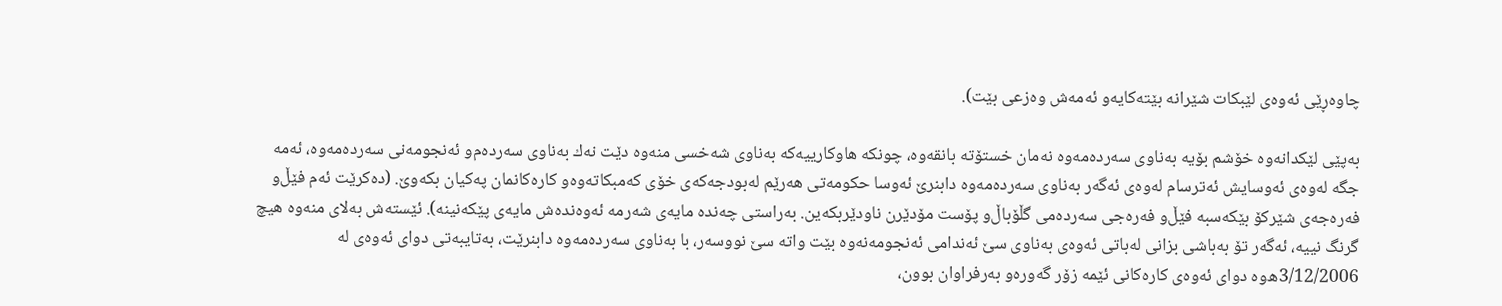چاوه‌ڕێی‌ ئه‌وه‌ی‌ لێبكات شێرانه‌ بێته‌كایه‌و ئه‌مه‌ش وه‌زعی‌ بێت).

به‌پێی‌ لێكدانه‌وه‌ خۆشم بۆیه‌ به‌ناوی‌ سه‌رده‌مه‌وه‌ نه‌مان خستۆته‌ بانقه‌وه‌، چونكه‌ هاوكارییه‌كه‌ به‌ناوی‌ شه‌خسی‌ منه‌وه‌ دێت نه‌ك به‌ناوی‌ سه‌رده‌م‌و ئه‌نجومه‌نی‌ سه‌رده‌مه‌وه‌، ئه‌مه‌ جگه‌ له‌وه‌ی‌ ئه‌وسایش ئه‌ترسام له‌وه‌ی‌ ئه‌گه‌ر به‌ناوی‌ سه‌رده‌مه‌وه‌ دابنرێ‌ ئه‌وسا حكومه‌تی‌ هه‌رێم له‌بودجه‌كه‌ی‌ خۆی‌ كه‌مبكاته‌وه‌و كاره‌كانمان په‌كیان بكه‌وێ‌. (ده‌كرێت ئه‌م فێڵ‌و فه‌ره‌جه‌ی‌ شێركۆ بێكه‌سبه‌ فێڵ‌و فه‌ره‌جی‌ سه‌رده‌می‌ گڵۆباڵ‌و پۆست مۆدێرن ناودێربكه‌ین. به‌راستی‌ چه‌نده‌ مایه‌ی‌ شه‌رمه‌ ئه‌وه‌نده‌ش مایه‌ی‌ پێكه‌نینه‌). ئێسته‌ش به‌لای‌ منه‌وه‌ هیچ گرنگ نییه‌، ئه‌گه‌ر تۆ به‌باشی‌ بزانی‌ له‌باتی‌ ئه‌وه‌ی‌ به‌ناوی‌ سێ‌ ئه‌ندامی‌ ئه‌نجومه‌نه‌وه‌ بێت واته‌ سێ‌ نووسه‌ر، با به‌ناوی‌ سه‌رده‌مه‌وه‌ دابنرێت، به‌تایبه‌تی‌ دوای‌ ئه‌وه‌ی‌ له‌ 3/12/2006ه‌وه‌ دوای‌ ئه‌وه‌ی‌ كاره‌كانی‌ ئێمه‌ زۆر گه‌وره‌و به‌رفراوان بوون،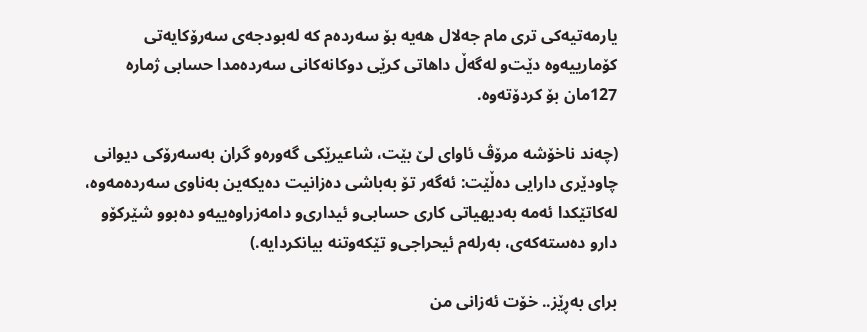یارمه‌تیه‌كی‌ تری‌ مام جه‌لال هه‌یه‌ بۆ سه‌رده‌م كه‌ له‌بودجه‌ی‌ سه‌رۆكایه‌تی‌ كۆمارییه‌وه‌ دێت‌و له‌گه‌ڵ‌ داهاتی‌ كرێی‌ دوكانه‌كانی‌ سه‌رده‌مدا حسابی‌ ژماره‌ 127مان بۆ كردۆته‌وه‌.

(چه‌ند ناخۆشه‌ مرۆڤ ئاوای‌ لێ بێت، شاعیرێكی‌ گه‌وره‌و گران به‌سه‌رۆكی‌ دیوانی‌ چاودێری‌ دارایی‌ ده‌ڵێت: ئه‌گه‌ر تۆ به‌باشی‌ ده‌زانیت ده‌یكه‌ین به‌ناوی‌ سه‌رده‌مه‌وه‌، له‌كاتێكدا ئه‌مه‌ به‌دیهیاتی‌ كاری‌ حسابی‌‌و ئیداری‌‌و دامه‌زراوه‌ییه‌و ده‌بوو شێركۆو دارو ده‌سته‌كه‌ی‌، به‌رله‌م ئیحراجی‌‌و تێكه‌وتنه‌ بیانكردایه‌.)

برای‌ به‌ڕێز.. خۆت ئه‌زانی‌ من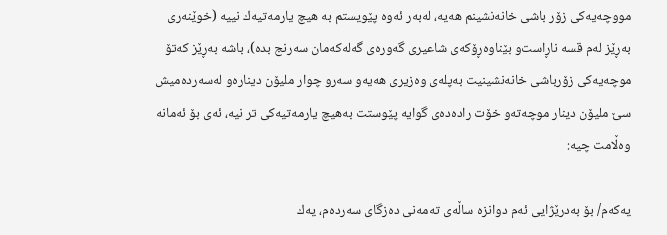مووچه‌یه‌كی‌ زۆر باشی‌ خانه‌نشینم هه‌یه‌، له‌به‌ر ئه‌وه‌ پێویستم به‌ هیچ یارمه‌تیه‌ك نییه‌ (خوێنه‌ری‌ به‌ڕێز له‌م قسه‌ ناڕاست‌و بێناوه‌ڕۆكه‌ی‌ شاعیری‌ گه‌وره‌ی‌ گه‌له‌كه‌مان سه‌رنج بده‌)، باشه‌ به‌ڕێز كه‌تۆ موچه‌یه‌كی‌ زۆرباشی‌ خانه‌نشینیت به‌پله‌ی‌ وه‌زیری‌ هه‌یه‌و سه‌رو چوار ملیۆن دیناره‌و له‌سه‌رده‌میش سێ‌ ملیۆن دینار موچه‌ته‌و خۆت راده‌ده‌ی‌ گوایه‌ پێوستت به‌هیچ یارمه‌تیه‌كی‌ تر نیه‌، ئه‌ی‌ بۆ ئه‌مانه‌ وه‌ڵامت چیه‌:

یه‌كه‌م/ بۆ به‌درێژایی‌ ئه‌م دوانزه‌ ساڵه‌ی‌ ته‌مه‌نی‌ ده‌زگای‌ سه‌رده‌م، یه‌ك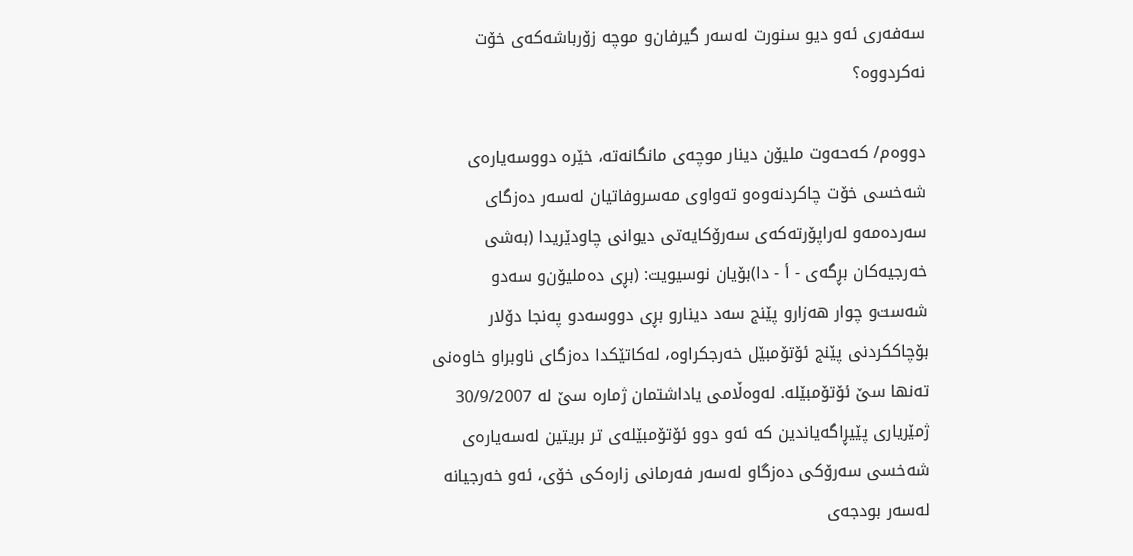سه‌فه‌ری‌ ئه‌و دیو سنورت له‌سه‌ر گیرفان‌و موچه‌ زۆرباشه‌كه‌ی‌ خۆت نه‌كردووه‌؟

دووه‌م/ كه‌حه‌وت ملیۆن دینار موچه‌ی‌ مانگانه‌ته‌، خێره‌ دووسه‌یاره‌ی‌ شه‌خسی‌ خۆت چاكردنه‌وه‌و ته‌واوی‌ مه‌سروفاتیان له‌سه‌ر ده‌زگای‌ سه‌رده‌مه‌و له‌راپۆرته‌كه‌ی‌ سه‌رۆكایه‌تی‌ دیوانی‌ چاودێریدا (به‌شی‌ خه‌رجیه‌كان بڕگه‌ی‌ - أ - دا)بۆیان نوسیویت: (بڕی‌ ده‌ملیۆن‌و سه‌دو شه‌ست‌و چوار هه‌زارو پێنج سه‌د دینارو بڕی‌ دووسه‌دو په‌نجا دۆلار بۆچاككردنی‌ پێنج ئۆتۆمبێل خه‌رجكراوه‌، له‌كاتێكدا ده‌زگای‌ ناوبراو خاوه‌نی‌ ته‌نها سێ‌ ئۆتۆمبێله‌. له‌وه‌ڵامی‌ یاداشتمان ژماره‌ سێ‌ له‌ 30/9/2007 ژمێریاری‌ پێیڕاگه‌یاندین كه‌ ئه‌و دوو ئۆتۆمبێله‌ی‌ تر بریتین له‌سه‌یاره‌ی‌ شه‌خسی‌ سه‌رۆكی‌ ده‌زگاو له‌سه‌ر فه‌رمانی‌ زاره‌كی‌ خۆی‌، ئه‌و خه‌رجیانه‌ له‌سه‌ر بودجه‌ی‌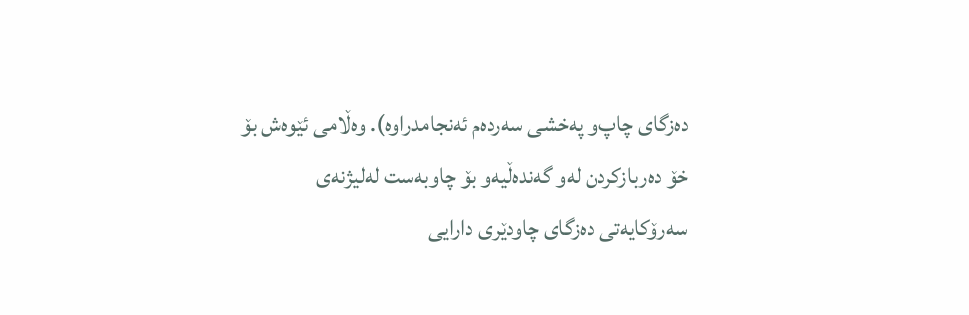ده‌زگای‌ چاپ‌و په‌خشی‌ سه‌رده‌م ئه‌نجامدراوه‌). وه‌ڵامی‌ ئێوه‌ش بۆ خۆ ده‌ربازكردن له‌و گه‌نده‌ڵیه‌و بۆ چاوبه‌ست له‌لیژنه‌ی‌ سه‌رۆكایه‌تی‌ ده‌زگای‌ چاودێری‌ دارایی‌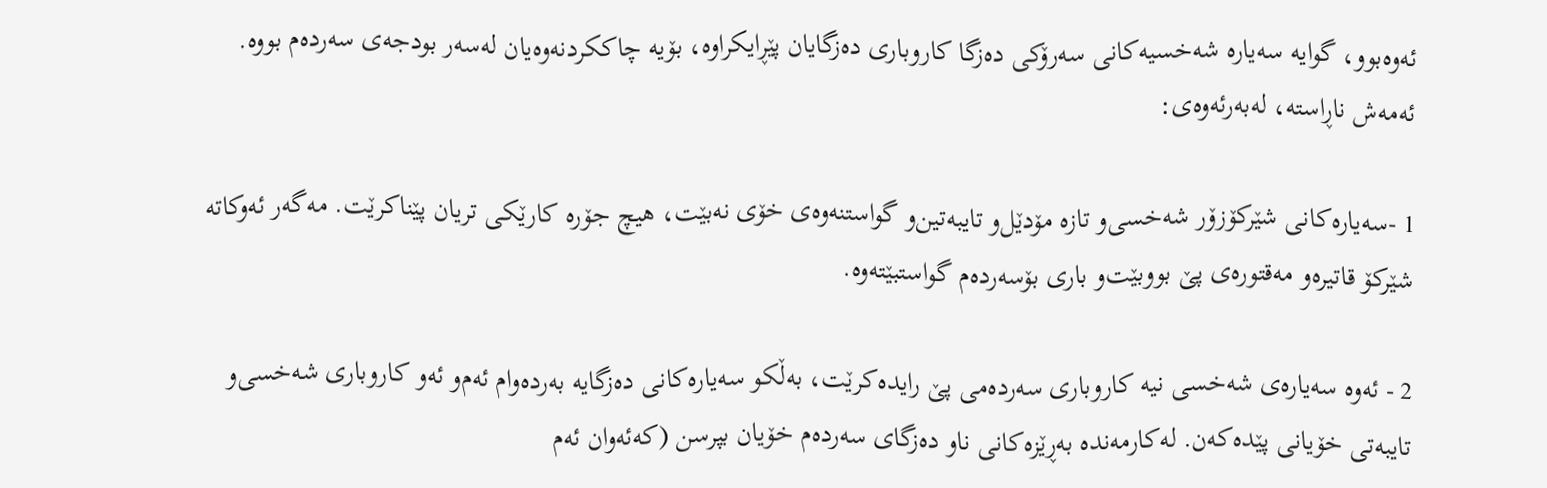ئه‌وه‌بوو، گوایه‌ سه‌یاره‌ شه‌خسیه‌كانی‌ سه‌رۆكی‌ ده‌زگا كاروباری‌ ده‌زگایان پێڕایكراوه‌، بۆیه‌ چاككردنه‌وه‌یان له‌سه‌ر بودجه‌ی‌ سه‌رده‌م بووه‌. ئه‌مه‌ش ناڕاستە، له‌به‌رئه‌وه‌ی‌:

1 -سه‌یاره‌كانی‌ شێركۆزۆر شه‌خسی‌‌و تازه‌ مۆدێل‌و تایبه‌تین‌و گواستنه‌وه‌ی‌ خۆی‌ نه‌بێت، هیچ جۆره‌ كارێكی‌ تریان پێناكرێت. مه‌گه‌ر ئه‌وكاته‌ شێركۆ قاتیره‌و مه‌قتوره‌ی‌ پێ بووبێت‌و باری‌ بۆسه‌رده‌م گواستبێته‌وه‌.

2 - ئه‌وه‌ سه‌یاره‌ی‌ شه‌خسی‌ نیه‌ كاروباری‌ سه‌رده‌می‌ پێ‌ رایده‌كرێت، به‌ڵكو سه‌یاره‌كانی‌ ده‌زگایه‌ به‌رده‌وام ئه‌م‌و ئه‌و كاروباری‌ شه‌خسی‌‌و تایبه‌تی‌ خۆیانی‌ پێده‌كه‌ن. له‌كارمه‌نده‌ به‌ڕێزه‌كانی‌ ناو ده‌زگای‌ سه‌رده‌م خۆیان بپرسن (كه‌ئه‌وان ئه‌م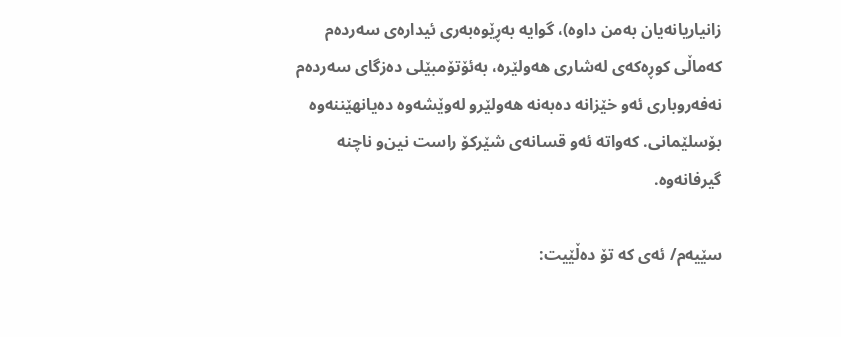زانیاریانه‌یان به‌من داوه‌)، گوایه‌ به‌ڕێوه‌به‌ری‌ ئیداره‌ی‌ سه‌رده‌م كه‌ماڵی‌ كوڕه‌كه‌ی‌ له‌شاری‌ هه‌ولێره‌، به‌ئۆتۆمبێلی‌ ده‌زگای‌ سه‌رده‌م نه‌فه‌روباری‌ ئه‌و خێزانه‌ ده‌به‌نه‌ هه‌ولێرو له‌وێشه‌وه‌ ده‌یانهێننه‌وه‌ بۆسلێمانی‌. كه‌واته‌ ئه‌و قسانه‌ی‌ شێركۆ راست نین‌و ناچنه‌ گیرفانه‌وه‌.

سێیه‌م/ ئه‌ی‌ كه‌ تۆ ده‌ڵێیت: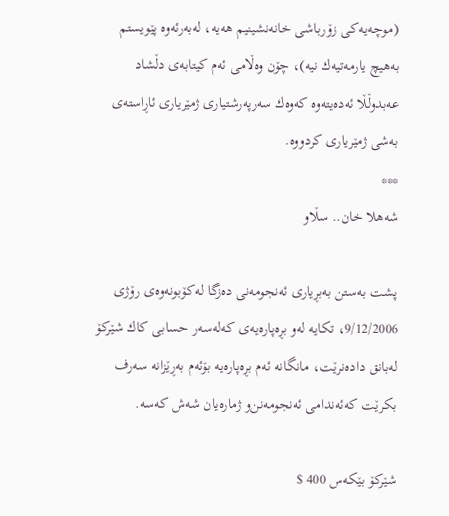(موچه‌یه‌كی‌ زۆرباشی‌ خانه‌نشینیم هه‌یه‌، له‌به‌رئه‌وه‌ پێویستم به‌هیچ یارمه‌تیه‌ك نیه‌)، چۆن وه‌ڵامی‌ ئه‌م كیتابه‌ی‌ دڵشاد عه‌بدوڵڵا ئه‌ده‌یته‌وه‌ كه‌وه‌ك سه‌رپه‌رشتیاری‌ ژمێریاری‌ ئاڕاسته‌ی‌ به‌شی‌ ژمێریاری‌ كردووه‌.
***
شه‌هلا خان.. سڵاو

پشت به‌ستن به‌بڕیاری‌ ئه‌نجومه‌نی‌ ده‌زگا له‌كۆبونه‌وه‌ی‌ رۆژی‌ 9/12/2006، تكایه‌ له‌و بڕه‌پاره‌یه‌ی‌ كه‌له‌سه‌ر حسابی‌ كاك شێركۆ له‌بانق داده‌نرێت، مانگانه‌ ئه‌م بڕه‌پاره‌یه‌ بۆئه‌م به‌ڕێزانه‌ سه‌رف بكرێت كه‌ئه‌ندامی‌ ئه‌نجومه‌نن‌و ژماره‌یان شه‌ش كه‌سه‌.

شێركۆ بێكه‌س 400 $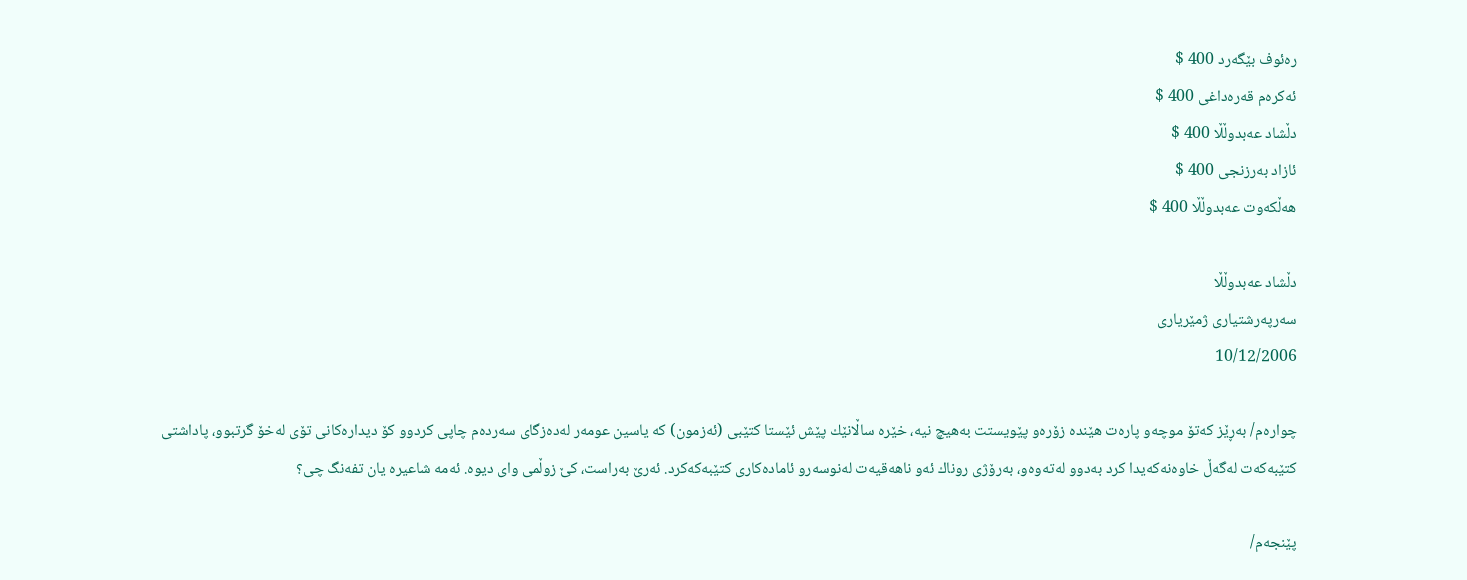ره‌ئوف بێگه‌رد 400 $
ئه‌كره‌م قه‌ره‌داغی 400 $
دڵشاد عه‌بدوڵڵا 400 $
ئازاد به‌رزنجی‌ 400 $
هه‌ڵكه‌وت عه‌بدوڵڵا 400 $

دڵشاد عه‌بدوڵڵا
سه‌رپه‌رشتیاری‌ ژمێریاری‌
10/12/2006

چواره‌م/ به‌ڕێز كه‌تۆ موچه‌و پاره‌ت هێنده‌ زۆره‌و پێویستت به‌هیچ نیه‌، خێره‌ ساڵانێك پێش ئێستا كتێبی‌ (ئه‌زمون) كه‌ یاسین عومه‌ر له‌ده‌زگای‌ سه‌رده‌م چاپی‌ كردوو كۆ دیداره‌كانی‌ تۆی‌ له‌خۆ گرتبوو، پاداشتی‌ كتێبه‌كه‌ت له‌گه‌ڵ خاوه‌نه‌كه‌یدا كرد به‌دوو له‌ته‌وه‌و، به‌رۆژی‌ روناك ئه‌و ناهه‌قیه‌ت له‌نوسه‌رو ئاماده‌كاری‌ كتێبه‌كه‌كرد. ئه‌رێ‌ به‌راست، كێ‌ زوڵمی‌ وای‌ دیوه‌. ئه‌مه‌ شاعیره‌ یان تفه‌نگ چی‌؟

پێنجه‌م/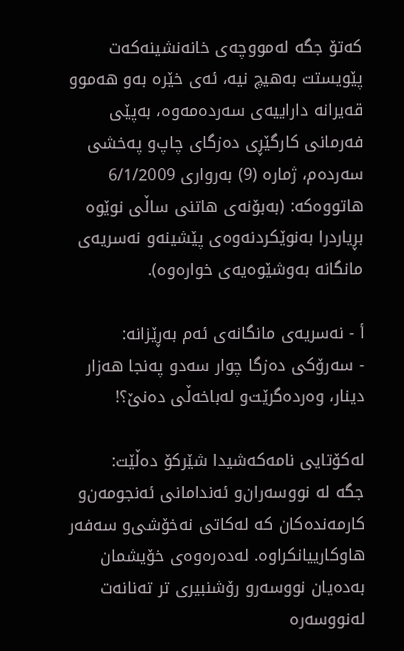كه‌تۆ جگه‌ له‌مووچه‌ی‌ خانه‌نشینه‌كه‌ت پێویستت به‌هیچ نیه‌، ئه‌ی‌ خێره‌ به‌و هه‌موو قه‌یرانه‌ داراییه‌ی‌ سه‌رده‌مه‌وه‌، به‌پێی‌ فه‌رمانی‌ كارگێڕی‌ ده‌زگای‌ چاپ‌و په‌خشی‌ سه‌رده‌م، ژماره‌ (9) به‌رواری‌ 6/1/2009 هاتووه‌كه‌: (به‌بۆنه‌ی‌ هاتنی‌ ساڵی‌ نوێوه‌ بڕیاردرا به‌نوێكردنه‌وه‌ی‌ پێشینه‌و نه‌سریه‌ی‌ مانگانه‌ به‌وشێوه‌یه‌ی‌ خواره‌وه‌).

أ - نه‌سریه‌ی‌ مانگانه‌ی‌ ئه‌م به‌ڕێزانه‌:
- سه‌رۆكی‌ ده‌زگا چوار سه‌دو په‌نجا هه‌زار دینار، وه‌رده‌گرێت‌و له‌باخه‌ڵی‌ ده‌نێ‌؟!

له‌كۆتایی‌ نامه‌كه‌شیدا شێركۆ ده‌ڵێت:
جگه‌ له‌ نووسه‌ران‌و ئه‌ندامانی‌ ئه‌نجومه‌ن‌و كارمه‌نده‌كان كه‌ له‌كاتی‌ نه‌خۆشی‌‌و سه‌فه‌ر هاوكارییانكراوه‌. له‌ده‌ره‌وه‌ی‌ خۆیشمان به‌ده‌یان نووسه‌رو رۆشنبیری‌ تر ته‌نانه‌ت له‌نووسه‌ره‌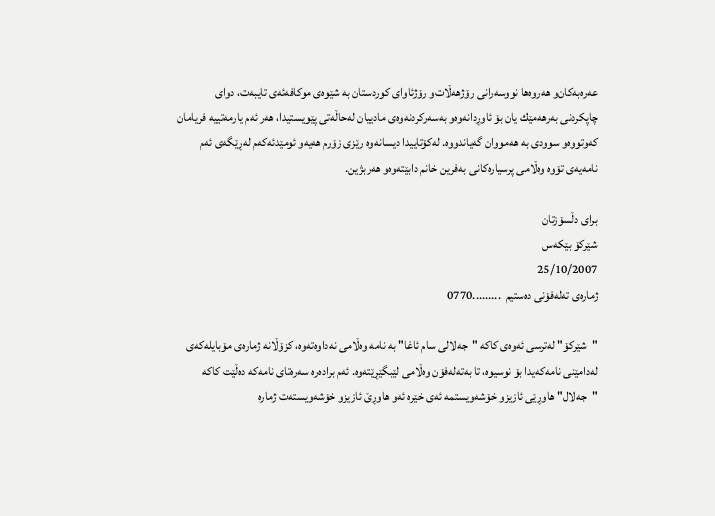عه‌ره‌به‌كان‌و هه‌روه‌ها نووسه‌رانی‌ رۆژهه‌ڵات‌و رۆژئاوای‌ كوردستان به‌ شێوه‌ی‌ موكافه‌ئه‌ی‌ تایبه‌ت، دوای‌ چاپكردنی‌ به‌رهه‌مێك یان بۆ ئاوڕدانه‌وه‌و به‌سه‌ركردنه‌وه‌ی‌ مادییان له‌حاڵه‌تی‌ پێویستیدا، هه‌ر ئه‌م یارمه‌تییه‌ فریامان كه‌وتووه‌و سوودی‌ به‌ هه‌مووان گه‌یاندووه‌. له‌كۆتاییدا دیسانه‌وه‌ رێزی‌ زۆرم هه‌یه‌و ئومێدئه‌كه‌م له‌ڕێگه‌ی‌ ئه‌م نامه‌یه‌ی‌ تۆوه‌ وه‌ڵامی‌ پرسیاره‌كانی‌ به‌فرین خانم دابێته‌وه‌و هه‌ربژین.

برای‌ دڵسۆزتان
شێركۆ بێكه‌س
25/10/2007
ژماره‌ی‌ ته‌له‌فۆنی‌ ده‌ستیم  .........0770

"شێرکۆ" لەترسی ئەوەی کاکە "جەلالی سام ئاغا" بە نامە وەڵامی نەداوەتەوە، کزۆڵانە ژمارەی مۆبایلەکەی لەدامێنی نامەکەیدا بۆ نوسیوە، تا بەتەلەفۆن وەڵامی لێبگێڕێتەوە. ئەم برادەرە سەرەتای نامەکە دەڵێت کاکە "جەلال" ھاوڕێی ئازیزو خۆشەویستمە ئەی خێرە ئەو هاوڕێ ئازیزو خۆشەویستەت ژمارە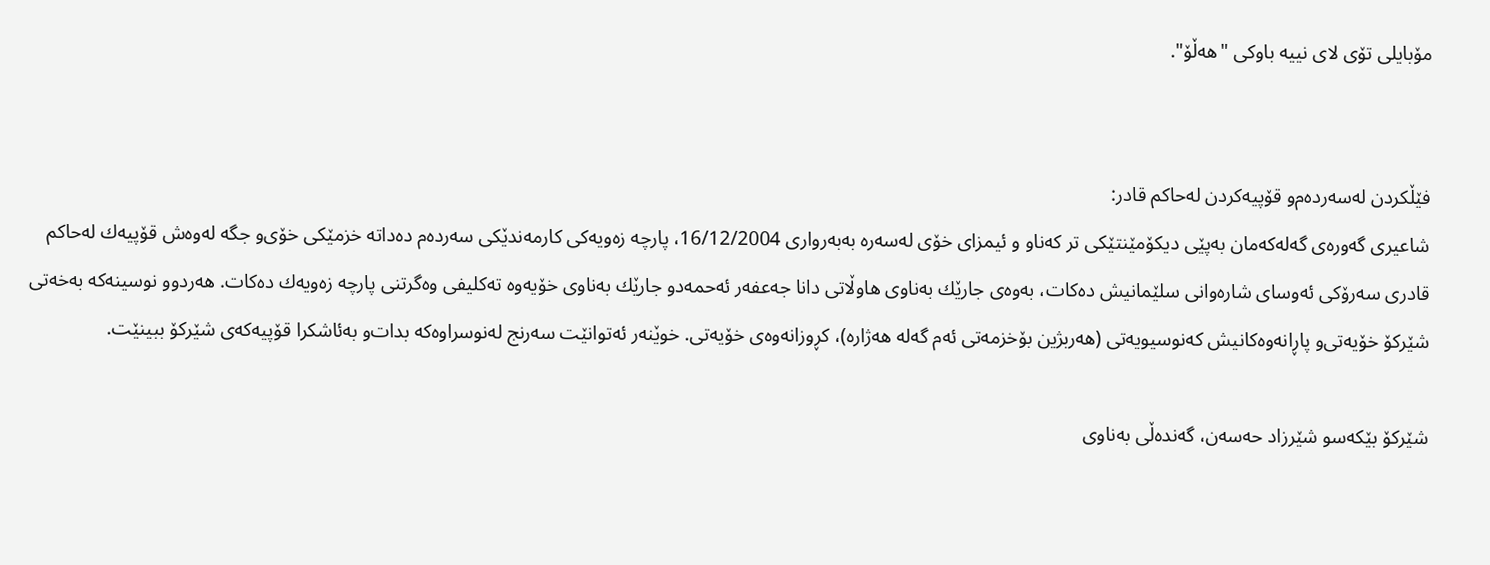مۆبایلی تۆی لای نییە باوکی "هەڵۆ".


فێڵکردن له‌سه‌رده‌م‌و قۆپیه‌كردن له‌حاكم قادر:
شاعیری‌ گه‌وره‌ی‌ گه‌له‌كه‌مان به‌پێی‌ دیكۆمێنتێكی‌ تر كه‌ناو و ئیمزای‌ خۆی‌ له‌سه‌ره‌ به‌به‌رواری‌ 16/12/2004، پارچه‌ زه‌ویه‌كی‌ كارمه‌ندێكی‌ سه‌رده‌م ده‌داته‌ خزمێكی‌ خۆی‌‌و جگه‌ له‌وه‌ش قۆپیه‌ك له‌حاكم قادری‌ سه‌رۆكی‌ ئه‌وسای‌ شاره‌وانی‌ سلێمانیش ده‌كات، به‌وه‌ی‌ جارێك به‌ناوی‌ هاوڵاتی‌ دانا جه‌عفه‌ر ئه‌حمه‌دو جارێك به‌ناوی‌ خۆیه‌وه‌ ته‌كلیفی‌ وه‌گرتنی‌ پارچه‌ زه‌ویه‌ك ده‌كات. هه‌ردوو نوسینه‌كه‌ به‌خه‌تی‌ شێركۆ خۆیه‌تی‌‌و پاڕانه‌وه‌كانیش كه‌نوسیویه‌تی‌ (هه‌ربژین بۆخزمه‌تی‌ ئه‌م گه‌له‌ هه‌ژاره‌)، كڕوزانه‌وه‌ی‌ خۆیه‌تی‌. خوێنه‌ر ئه‌توانێت سه‌رنج له‌نوسراوه‌كه‌ بدات‌و به‌ئاشكرا قۆپیه‌كه‌ی‌ شێركۆ ببینێت.

شێركۆ بێكه‌سو شێرزاد حه‌سه‌ن، گەندەڵی به‌ناوی‌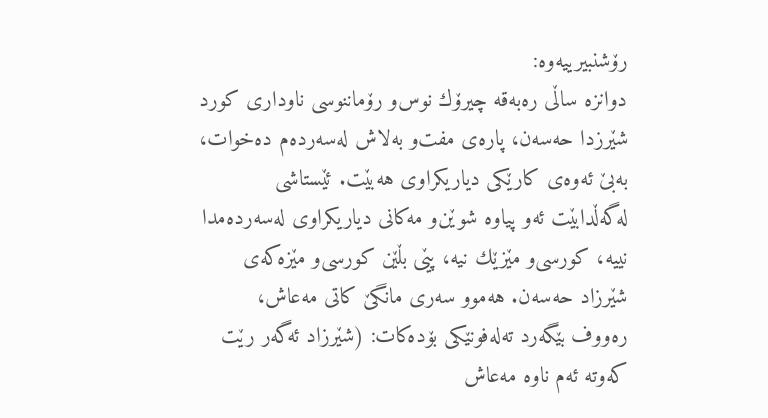رۆشنبیرییه‌وه‌:
دوانزه‌ ساڵی‌ ره‌به‌قه‌ چیرۆك نوس‌و رۆماننوسی‌ ناوداری‌ كورد شێرزدا حه‌سه‌ن، پاره‌ی‌ مفت‌و به‌لاش له‌سه‌رده‌م ده‌خوات، به‌بێ‌ ئه‌وه‌ی‌ كارێكی‌ دیاریكراوی‌ هه‌بێت. ئێستاشی‌ له‌گه‌ڵدابێت ئه‌و پیاوه‌ شوێن‌و مه‌كانی‌ دیاریكراوی‌ له‌سه‌رده‌مدا نییه‌، كورسی‌‌و مێزێك نیه‌، پێی‌ بڵێن كورسی‌‌و مێزه‌كه‌ی‌ شێرزاد حه‌سه‌ن. هه‌موو سه‌ری‌ مانگێ‌ كاتی‌ مه‌عاش، ره‌ووف بێگه‌رد ته‌له‌فونێكی‌ بۆده‌كات: (شێرزاد ئه‌گه‌ر رێت كه‌وته‌ ئه‌م ناوه‌ مه‌عاش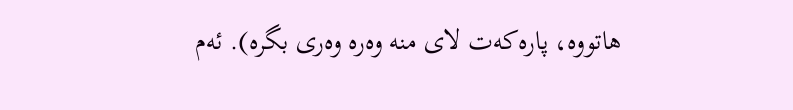هاتووه‌، پاره‌كه‌ت لای‌ منه‌ وه‌ره‌ وه‌ری‌ بگره‌). ئه‌م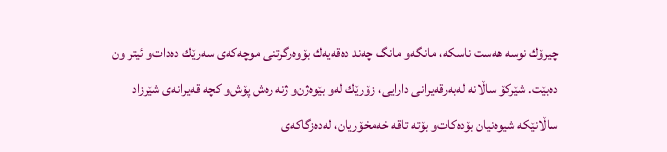چیرۆك نوسه‌ هه‌ست ناسكه‌، مانگه‌و مانگ چه‌ند ده‌قه‌یه‌ك بۆوه‌رگرتنی‌ موچه‌كه‌ی‌ سه‌رێك ده‌دات‌و ئیتر ون ده‌بێت. شێركۆ ساڵانه‌ له‌به‌رقه‌یرانی‌ دارایی‌، زۆرێك له‌و بێوه‌ژن‌و ژنه‌ ره‌ش پۆش‌و كچه‌ قه‌یرانه‌ی‌ شێرزاد ساڵانێكه‌ شیوه‌نیان بۆده‌كات‌و بۆته‌ تاقه‌ خه‌مخۆریان، له‌ده‌زگاكه‌ی‌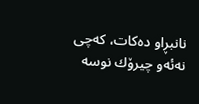نانبڕاو ده‌كات، كه‌چی‌ نه‌ئه‌و چیرۆك نوسه‌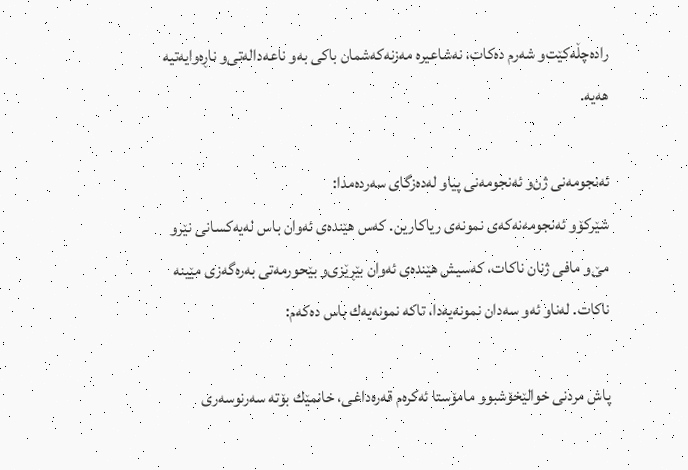راده‌چڵه‌كێت‌و شه‌رم ده‌كات، نه‌شاعیره‌ مه‌زنه‌كه‌شمان باكی‌ به‌و ناعه‌داله‌تی‌‌و ناڕه‌وایه‌تیه‌ هه‌یه‌.

ئه‌نجومه‌نی‌ ژن‌و ئه‌نجومه‌نی‌ پیاو له‌ده‌زگای‌ سه‌رده‌مدا:
شێركۆو ئه‌نجومه‌نه‌كه‌ی‌ نمونه‌ی‌ ریاكارین. كه‌س هێنده‌ی‌ ئه‌وان باس له‌یه‌كسانی‌ نێرو مێ‌‌و مافی‌ ژنان ناكات، كه‌سیش هێنده‌ی‌ ئه‌وان بێڕێزی‌‌و بێحورمه‌تی‌ به‌ره‌گه‌زی‌ مێینه‌ ناكات. له‌ناو ئه‌و سه‌دان نمونه‌یه‌دا، تاكه‌ نمونه‌یه‌ك باس ده‌كه‌م:

پاش مردنی‌ خوالێخۆشبوو مامۆستا ئه‌كره‌م قه‌ره‌داغی، خانمێك بۆته‌ سه‌رنوسه‌ری‌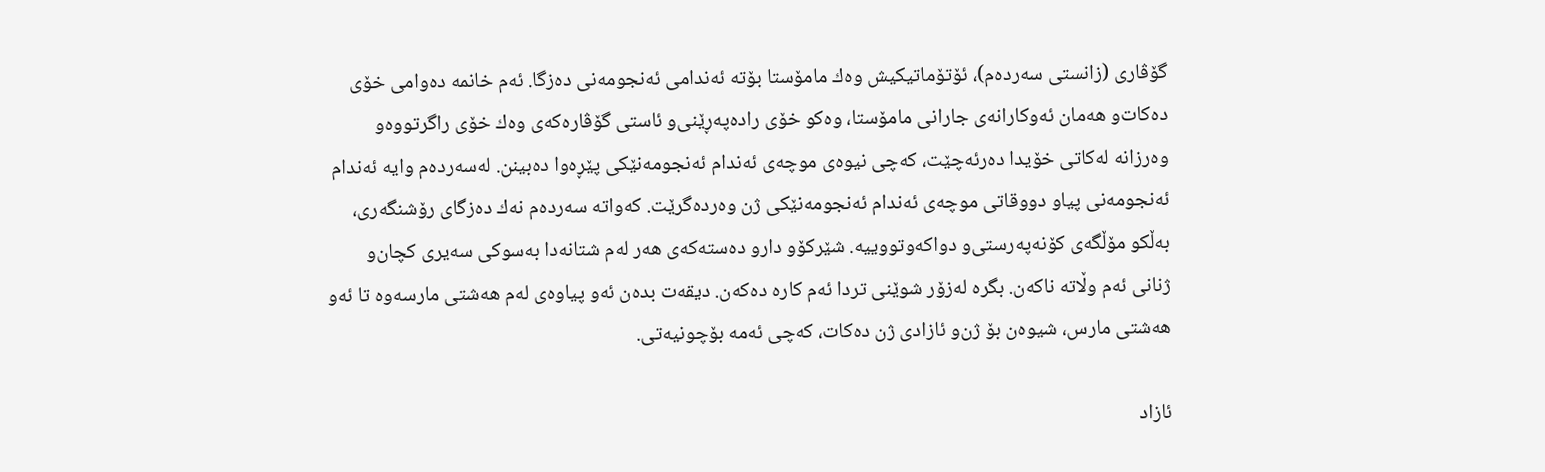گۆڤاری‌ (زانستی‌ سه‌رده‌م)، ئۆتۆماتیكیش وه‌ك مامۆستا بۆته‌ ئه‌ندامی‌ ئه‌نجومه‌نی‌ ده‌زگا. ئه‌م خانمه‌ ده‌وامی‌ خۆی‌ ده‌كات‌و هه‌مان ئه‌وكارانه‌ی‌ جارانی‌ مامۆستا، وه‌كو خۆی‌ راده‌په‌ڕێنی‌‌و ئاستی‌ گۆڤاره‌كه‌ی‌ وه‌ك خۆی‌ راگرتووه‌و وه‌رزانه‌ له‌كاتی‌ خۆیدا ده‌رئه‌چێت، كه‌چی‌ نیوه‌ی‌ موچه‌ی‌ ئه‌ندام ئه‌نجومه‌نێكی‌ پێڕه‌وا ده‌بینن. له‌سه‌رده‌م وایه‌ ئه‌ندام ئه‌نجومه‌نی‌ پیاو دووقاتی‌ موچه‌ی‌ ئه‌ندام ئه‌نجومه‌نێكی‌ ژن وه‌رده‌گرێت. كه‌واته‌ سه‌رده‌م نه‌ك ده‌زگای‌ رۆشنگه‌ری‌، به‌ڵكو مۆڵگه‌ی‌ كۆنه‌په‌رستی‌‌و دواكه‌وتووییه‌. شێركۆو دارو ده‌سته‌كه‌ی‌ هه‌ر له‌م شتانه‌دا به‌سوكی‌ سه‌یری‌ كچان‌و ژنانی‌ ئه‌م وڵاته‌ ناكه‌ن. بگره‌ له‌زۆر شوێنی‌ تردا ئه‌م كاره‌ ده‌كه‌ن. دیقه‌ت بده‌ن ئه‌و پیاوه‌ی‌ له‌م هه‌شتی‌ مارسه‌وه‌ تا ئه‌و هه‌شتی‌ مارس، شیوه‌ن بۆ ژن‌و ئازادی‌ ژن ده‌كات، كه‌چی‌ ئه‌مه‌ بۆچونیه‌تی‌.

ئازاد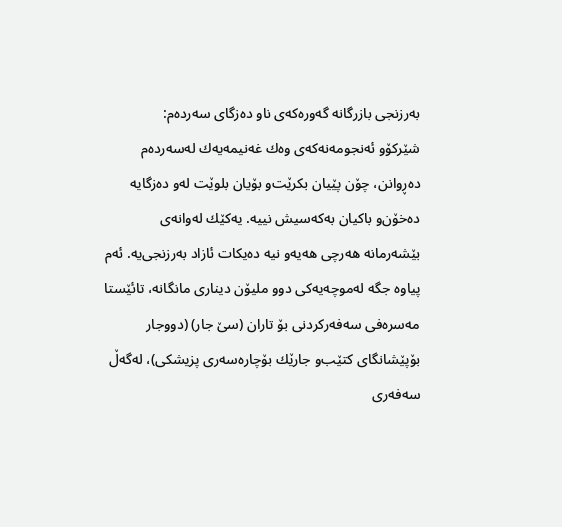به‌رزنجی‌ بازرگانه‌ گه‌وره‌كه‌ی‌ ناو ده‌زگای‌ سه‌رده‌م:
شێركۆو ئه‌نجومه‌نه‌كه‌ی‌ وه‌ك غه‌نیمه‌یه‌ك له‌سه‌رده‌م ده‌ڕوانن، چۆن پێیان بكرێت‌و بۆیان بلوێت له‌و ده‌زگایه‌ ده‌خۆن‌و باكیان به‌كه‌سیش نییه‌. یه‌كێك له‌وانه‌ی‌ بێشه‌رمانه‌ هه‌رچی‌ هه‌یه‌و نیه‌ ده‌یكات ئازاد به‌رزنجی‌یه‌. ئه‌م پیاوه‌ جگه‌ له‌موچه‌یه‌كی‌ دوو ملیۆن دیناری‌ مانگانه‌، تائێستا مه‌سره‌فی‌ سه‌فه‌ركردنی‌ بۆ تاران (سێ‌ جار) (دووجار بۆپێشانگای‌ كتێب‌و جارێك بۆچاره‌سه‌ری‌ پزیشكی‌)، له‌گه‌ڵ سه‌فه‌ری‌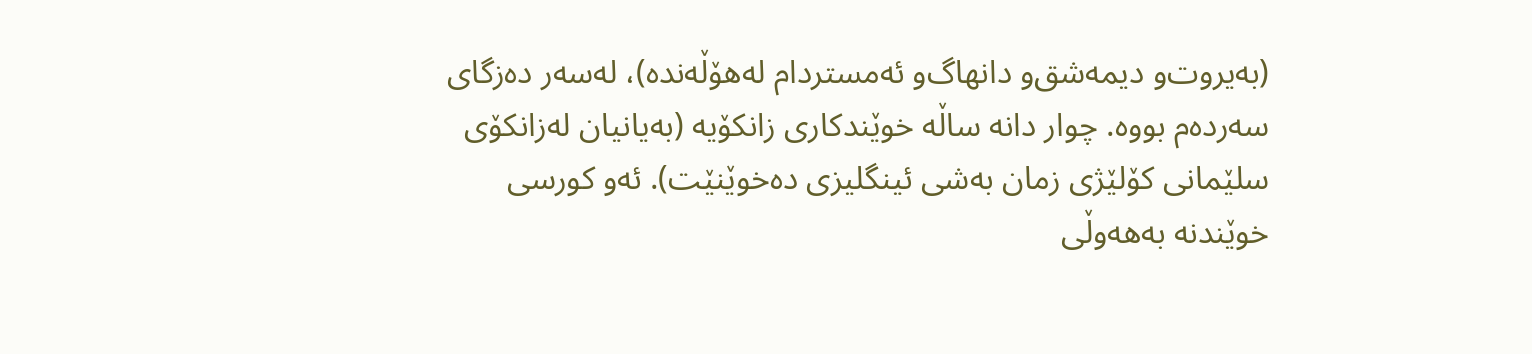(به‌یروت‌و دیمه‌شق‌و دانهاگ‌و ئه‌مستردام له‌هۆڵه‌نده‌)، له‌سه‌ر ده‌زگای‌ سه‌رده‌م بووه‌. چوار دانه‌ ساڵه‌ خوێندكاری‌ زانكۆیه‌ (به‌یانیان له‌زانكۆی‌ سلێمانی‌ كۆلێژی‌ زمان به‌شی‌ ئینگلیزی‌ ده‌خوێنێت). ئه‌و كورسی‌ خوێندنه‌ به‌هه‌وڵی‌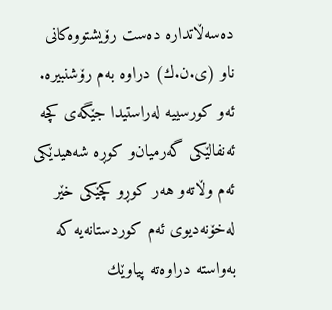ده‌سه‌ڵاتداره‌ ده‌ست رۆیشتووه‌كانی‌ ناو (ی‌.ن.ك) دراوه‌ به‌م رۆشنبیره‌. ئه‌و كورسییه‌ له‌راستیدا جێگه‌ی‌ كچه‌ ئه‌نفالێكی‌ گه‌رمیان‌و كوڕه‌ شه‌هیدێكی‌ ئه‌م وڵاته‌و هه‌ر كوڕو كچێكی‌ خێر له‌خۆنه‌دیوی‌ ئه‌م كوردستانه‌یه‌ كه‌ به‌واسته‌ دراوه‌ته‌ پیاوێك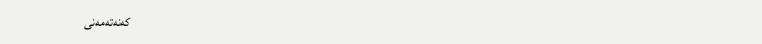كه‌نه‌ته‌مه‌نی‌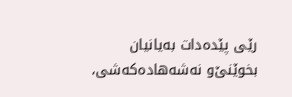رێی‌ پێده‌دات به‌یانیان بخوێنێ‌‌و نه‌شه‌هاده‌كه‌شی‌،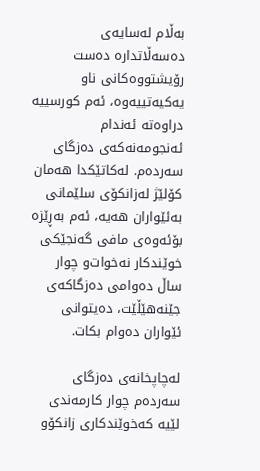به‌ڵام له‌سایه‌ی‌ ده‌سه‌ڵاتداره‌ ده‌ست رۆیشتووه‌كانی‌ ناو یه‌كیه‌تییه‌وه‌، ئه‌م كورسییه‌ دراوه‌ته‌ ئه‌ندام ئه‌نجومه‌نه‌كه‌ی‌ ده‌زگای‌ سه‌رده‌م. له‌كاتێكدا هه‌مان كۆلێژ له‌زانكۆی‌ سلێمانی‌ به‌ئێواران هه‌یه‌، ئه‌م به‌ڕێزه‌ بۆئه‌وه‌ی‌ مافی‌ گه‌نجێكی‌ خوێندكار نه‌خوات‌و چوار ساڵ ده‌وامی‌ ده‌زگاكه‌ی‌ جێنه‌هێڵێت، ده‌یتوانی‌ ئێواران ده‌وام بكات.

له‌چاپخانه‌ی‌ ده‌زگای‌ سه‌رده‌م چوار كارمه‌ندی‌ لێیه‌ كه‌خوێندكاری‌ زانكۆو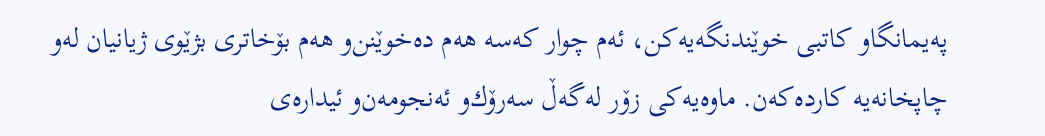په‌یمانگاو كاتبی‌ خوێندنگه‌یه‌كن، ئه‌م چوار كه‌سه‌ هه‌م ده‌خوێنن‌و هه‌م بۆخاتری‌ بژێوی‌ ژیانیان له‌و چاپخانه‌یه‌ كارده‌كه‌ن. ماوه‌یه‌كی‌ زۆر له‌گه‌ڵ سه‌رۆك‌و ئه‌نجومه‌ن‌و ئیداره‌ی‌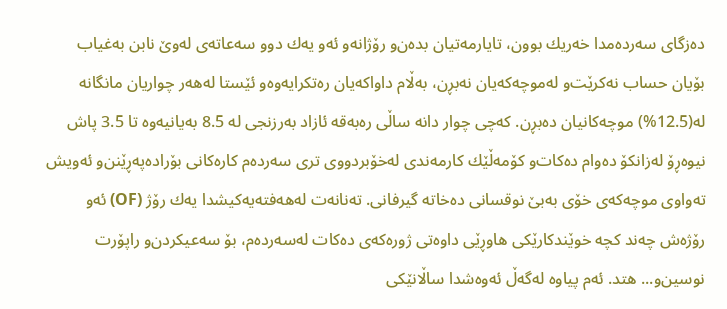ده‌زگای‌ سه‌رده‌مدا خه‌ریك بوون، تایارمه‌تیان بده‌ن‌و رۆژانه‌و ئه‌و یه‌ك دوو سه‌عاته‌ی‌ له‌وێ‌ نابن به‌غیاب بۆیان حساب نه‌كرێت‌و له‌موچه‌كه‌یان نه‌بڕن، به‌ڵام داواكه‌یان ره‌تكرایه‌وه‌و ئێستا له‌هه‌ر چواریان مانگانه‌ له(12.5%) موچه‌كانیان ده‌بڕن. كه‌چی‌ چوار دانه‌ ساڵی‌ ره‌به‌قه‌ ئازاد به‌رزنجی‌ له‌ 8.5 به‌یانیه‌وه‌ تا 3.5 پاش نیوه‌ڕۆ له‌زانكۆ ده‌وام ده‌كات‌و كۆمه‌ڵێك كارمه‌ندی‌ له‌خۆبردووی‌ تری‌ سه‌رده‌م كاره‌كانی‌ بۆراده‌په‌ڕێنن‌و ئه‌ویش ته‌واوی‌ موچه‌كه‌ی‌ خۆی‌ به‌بێ‌ نوقسانی‌ ده‌خاته‌ گیرفانی‌. ته‌نانه‌ت له‌هه‌فته‌یه‌كیشدا یه‌ك رۆژ (OF) ئه‌و رۆژه‌ش چه‌ند كچه‌ خوێندكارێكی‌ هاوڕێی‌ داوه‌تی‌ ژوره‌كه‌ی‌ ده‌كات له‌سه‌رده‌م، بۆ سه‌عیكردن‌و راپۆرت نوسین‌و... هتد. ئه‌م پیاوه‌ له‌گه‌ڵ ئه‌وه‌شدا ساڵانێكی‌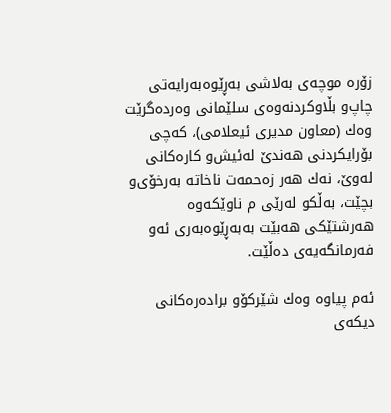زۆره‌ موچه‌ی‌ به‌لاشی‌ به‌ڕێوه‌به‌رایه‌تی‌ چاپ‌و بڵاوكردنه‌وه‌ی‌ سلێمانی‌ وه‌رده‌گرێت وه‌ك (معاون مدیری‌ ئیعلامی‌)، كه‌چی‌ بۆرایكردنی‌ هه‌ندێ‌ له‌ئیش‌و كاره‌كانی‌ له‌وێ‌، نه‌ك هه‌ر زه‌حمه‌ت ناخاته‌ به‌رخۆی‌‌و بچێت، به‌ڵكو له‌رێی‌ م ناوێكه‌وه‌ هه‌رشتێكی‌ هه‌بێت به‌به‌ڕێوه‌به‌ری‌ ئه‌و فه‌رمانگه‌یه‌ی‌ ده‌ڵێت.

ئه‌م پیاوه‌ وه‌ك شێركۆو براده‌ره‌كانی‌ دیكه‌ی‌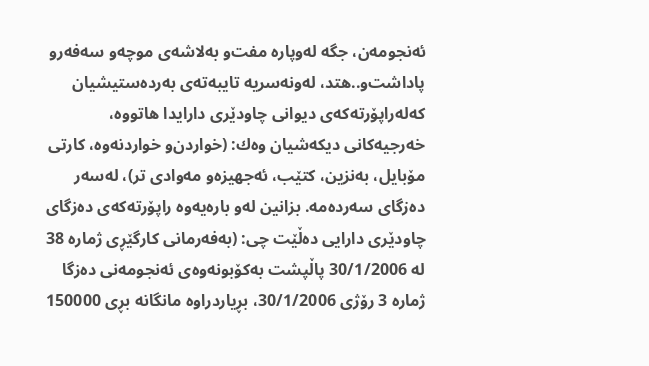ئه‌نجومه‌ن، جگه‌ له‌وپاره‌ مفت‌و به‌لاشه‌ی‌ موچه‌و سه‌فه‌رو پاداشت‌و..هتد، له‌ونه‌سریه‌ تایبه‌ته‌ی‌ به‌رده‌ستیشیان كه‌له‌راپۆرته‌كه‌ی‌ دیوانی‌ چاودێری‌ دارایدا هاتووه‌، خه‌رجیه‌كانی‌ دیكه‌شیان وه‌ك: (خواردن‌و خواردنه‌وه‌، كارتی‌ مۆبایل، به‌نزین، كتێب، ئه‌جهیزه‌و مه‌وادی‌ تر)، له‌سه‌ر ده‌زگای‌ سه‌رده‌مه‌. بزانین له‌و باره‌یه‌وه‌ راپۆرته‌كه‌ی‌ ده‌زگای‌ چاودێری‌ دارایی‌ ده‌ڵێت چی‌: (به‌فه‌رمانی‌ كارگێڕی‌ ژماره‌ 38 له‌ 30/1/2006 پاڵپشت به‌كۆبونه‌وه‌ی‌ ئه‌نجومه‌نی‌ ده‌زگا ژماره‌ 3 رۆژی‌ 30/1/2006، بڕیاردراوه‌ مانگانه‌ بڕی‌ 150000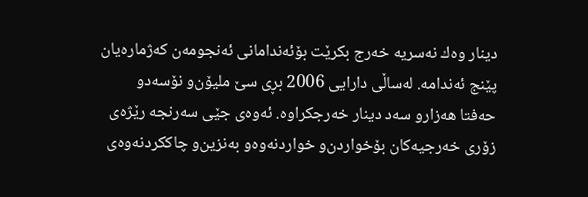دینار وه‌ك نه‌سریه‌ خه‌رج بكرێت بۆئه‌ندامانی‌ ئه‌نجومه‌ن كه‌ژماره‌یان پێنج ئه‌ندامه‌. له‌ساڵی‌ دارایی‌ 2006 بڕی‌ سێ‌ ملیۆن‌و نۆسه‌دو حه‌فتا هه‌زارو سه‌د دینار خه‌رجكراوه‌. ئه‌وه‌ی‌ جێی‌ سه‌رنجه‌ رێژه‌ی‌ زۆری‌ خه‌رجیه‌كان بۆخواردن‌و خواردنه‌وه‌و به‌نزین‌و چاككردنه‌وه‌ی‌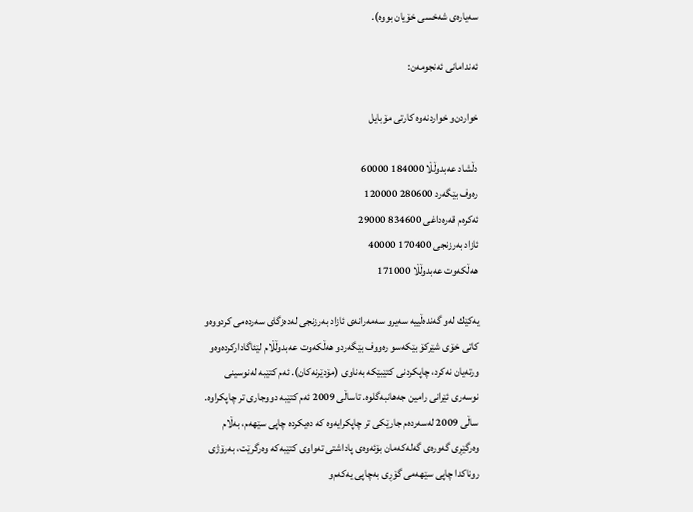سه‌یاره‌ی‌ شه‌خسی‌ خۆیان بووه‌).

ئه‌ندامانی‌ ئه‌نجومه‌ن:

خواردن‌و خواردنه‌وه‌ كارتی‌ مۆبایل

دڵشاد عه‌بدوڵڵا 184000 60000
ره‌وف بێگه‌رد 280600 120000
ئه‌كره‌م قه‌ره‌داغی‌ 834600 29000
ئازاد به‌رزنجی‌ 170400 40000
هه‌ڵكه‌وت عه‌بدوڵڵا 171000

یه‌كێك له‌و گەندەڵییە سه‌یرو سه‌مه‌رانه‌ی‌ ئازاد به‌رزنجی‌ له‌ده‌زگای‌ سه‌رده‌می‌ كردووه‌و كاتی‌ خۆی‌ شێركۆ بێكه‌سو ره‌ووف بێگه‌ردو هه‌ڵكه‌وت عه‌بدوڵڵام لێئاگاداركرده‌وه‌و ورته‌یان نه‌كرد، چاپكردنی‌ كتێبێكه‌ به‌ناوی‌ (مۆدێرنه‌كان). ئه‌م كتێبه‌ له‌نوسینی‌ نوسه‌ری‌ ئێرانی‌ رامین جه‌هانبه‌گلوه‌. تاساڵی‌ 2009 ئه‌م كتێبه‌ دووجاری‌ تر چاپكراوه‌. ساڵی‌ 2009 له‌سه‌رده‌م جارێكی‌ تر چاپكرایه‌وه‌ كه‌ ده‌یكرده‌ چاپی‌ سێهه‌م، به‌ڵام وه‌رگێڕی‌ گه‌وره‌ی‌ گه‌له‌كه‌مان بۆئه‌وه‌ی‌ پاداشتی‌ ته‌واوی‌ كتێبه‌كه‌ وه‌رگرێت، به‌رۆژی‌ روناكدا چاپی‌ سێهه‌می‌ گۆڕی‌ به‌چاپی‌ یه‌كه‌م‌و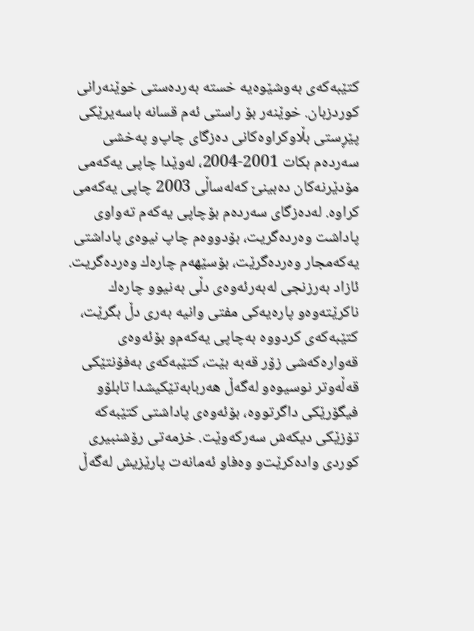كتێبه‌كه‌ی‌ به‌وشێوه‌یه‌ خسته‌ به‌رده‌ستی‌ خوێنه‌رانی‌ كوردزبان. خوێنه‌ر بۆ راستی‌ ئه‌م قسانه‌ باسه‌یرێكی‌ پێڕستی‌ بڵاوكراوه‌كانی‌ ده‌زگای‌ چاپ‌و په‌خشی‌ سه‌رده‌م بكات 2001-2004، له‌وێدا چاپی‌ یه‌كه‌می‌ مۆدێرنه‌كان ده‌بینێ‌ كه‌له‌ساڵی‌ 2003 چاپی‌ یه‌كه‌می‌ كراوه‌. له‌ده‌زگای‌ سه‌رده‌م بۆچاپی‌ یه‌كه‌م ته‌واوی‌ پاداشت وه‌رده‌گریت، بۆدووه‌م چاپ نیوه‌ی‌ پاداشتی‌ یه‌كه‌مجار وه‌رده‌گرێت، بۆسێهه‌م چاره‌ك وه‌رده‌گریت. ئازاد به‌رزنجی‌ له‌به‌رئه‌وه‌ی‌ دڵی‌ به‌نیوو چاره‌ك ناكرێته‌وه‌و پاره‌یه‌كی‌ مفتی‌ وانیه‌ به‌ری‌ دڵ بگرێت، كتێبه‌كه‌ی‌ كردووه‌ به‌چاپی‌ یه‌كه‌م‌و بۆئه‌وه‌ی‌ قه‌واره‌كه‌شی‌ زۆر قه‌به‌ بێت، كتێبه‌كه‌ی‌ به‌فۆنتێكی‌ قه‌ڵه‌وتر نوسیوه‌و له‌گه‌ڵ هه‌ربابه‌تێكیشدا تابلۆو فیگۆرێكی‌ داگرتووه‌، بۆئه‌وه‌ی‌ پاداشتی‌ كتێبه‌كه‌ تۆزێكی‌ دیكه‌ش سه‌ركه‌وێت. خزمه‌تی‌ رۆشنبیری‌ كوردی‌ واده‌كرێت‌و وه‌فاو ئه‌مانه‌ت پارێزیش له‌گه‌ڵ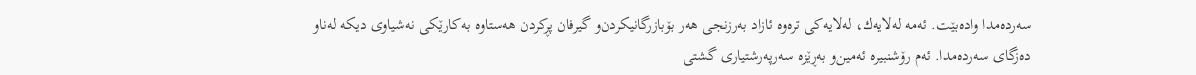سه‌رده‌مدا واده‌بێت. ئه‌مه‌ له‌لایه‌ك، له‌لایه‌كی‌ تره‌وه‌ ئازاد به‌رزنجی‌ هه‌ر بۆبازرگانیكردن‌و گیرفان پڕكردن هه‌ستاوه‌ به‌كارێكی‌ نەشیاوی دیكه‌ له‌ناو ده‌زگای‌ سه‌رده‌مدا. ئه‌م رۆشنبیره‌ ئه‌مین‌و به‌ڕێزه‌ سه‌رپه‌رشتیاری‌ گشتی‌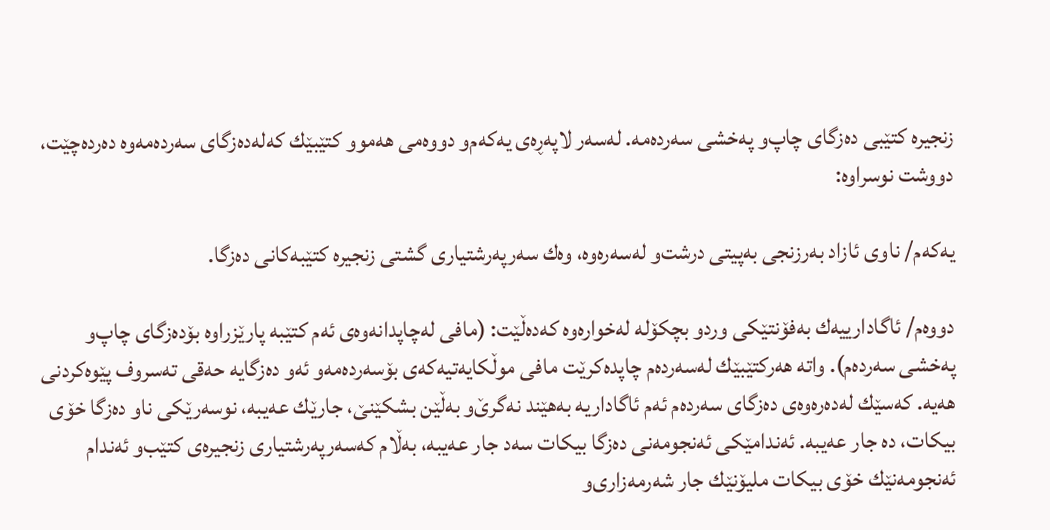زنجیره‌ كتێبی‌ ده‌زگای‌ چاپ‌و په‌خشی‌ سه‌رده‌مه‌. له‌سه‌ر لاپه‌ڕه‌ی‌ یه‌كه‌م‌و دووه‌می‌ هه‌موو كتێبێك كه‌له‌ده‌زگای‌ سه‌رده‌مه‌وه‌ ده‌رده‌چێت، دووشت نوسراوه‌:

یه‌كه‌م/ ناوی‌ ئازاد به‌رزنجی‌ به‌پیتی‌ درشت‌و له‌سه‌ره‌وه‌، وه‌ك سه‌رپه‌رشتیاری‌ گشتی‌ زنجیره‌ كتێبه‌كانی‌ ده‌زگا.

دووه‌م/ ئاگادارییه‌ك به‌فۆنتێكی‌ وردو بچكۆله‌ له‌خواره‌وه‌ كه‌ده‌ڵێت: (مافی‌ له‌چاپدانه‌وه‌ی‌ ئه‌م كتێبه‌ پارێزراوه‌ بۆده‌زگای‌ چاپ‌و په‌خشی‌ سه‌رده‌م). واته‌ هه‌ركتێبێك له‌سه‌رده‌م چاپده‌كرێت مافی‌ موڵكایه‌تیه‌كه‌ی‌ بۆسه‌رده‌مه‌و ئه‌و ده‌زگایه‌ حه‌قی‌ ته‌سروف پێوه‌كردنی‌ هه‌یه‌. كه‌سێك له‌ده‌ره‌وه‌ی‌ ده‌زگای‌ سه‌رده‌م ئه‌م ئاگاداریه‌ به‌هێند نه‌گرێ‌‌و به‌ڵێن بشكێنێ‌، جارێك عه‌یبه‌، نوسه‌رێكی‌ ناو ده‌زگا خۆی‌ بیكات، ده‌ جار عه‌یبه‌. ئه‌ندامێكی‌ ئه‌نجومه‌نی‌ ده‌زگا بیكات سه‌د جار عه‌یبه‌، به‌ڵام كه‌سه‌رپه‌رشتیاری‌ زنجیره‌ی‌ كتێب‌و ئه‌ندام ئه‌نجومه‌نێك خۆی‌ بیكات ملیۆنێك جار شه‌رمه‌زاری‌‌و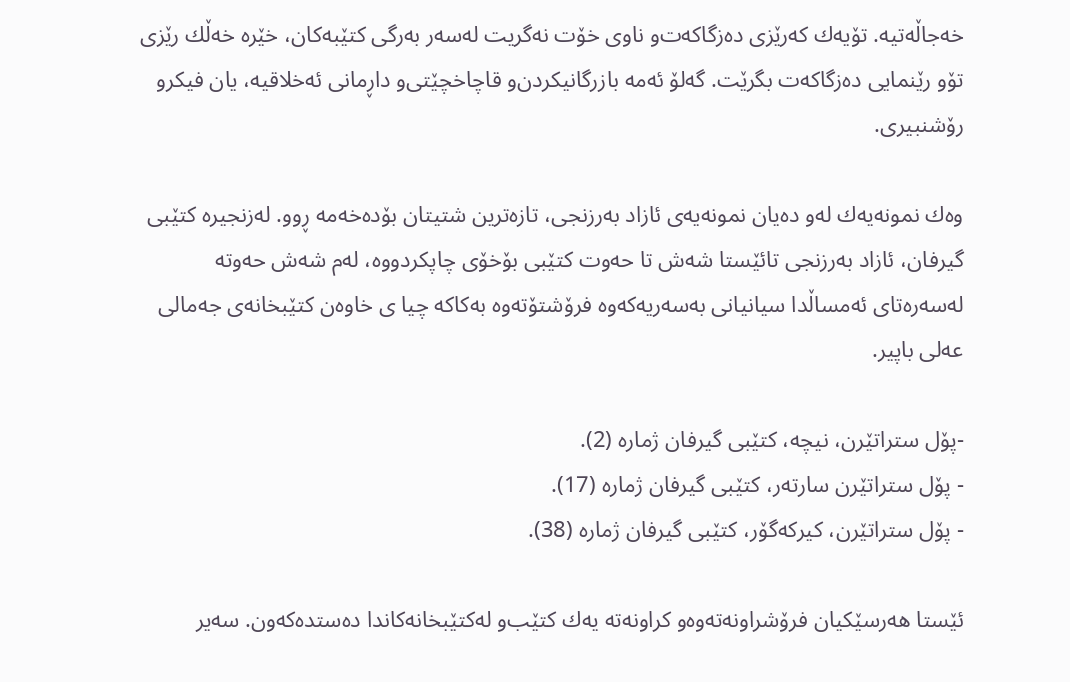خه‌جاڵه‌تیه‌. تۆیه‌ك كه‌رێزی‌ ده‌زگاكه‌ت‌و ناوی‌ خۆت نه‌گریت له‌سه‌ر به‌رگی‌ كتێبه‌كان، خێره‌ خه‌ڵك رێزی‌ تۆو رێنمایی‌ ده‌زگاكه‌ت بگرێت. گه‌لۆ ئه‌مه‌ بازرگانیكردن‌و قاچاخچێتی‌‌و داڕمانی‌ ئه‌خلاقیه‌، یان فیكرو رۆشنبیری‌.

وه‌ك نمونه‌یه‌ك له‌و ده‌یان نمونه‌یه‌ی‌ ئازاد به‌رزنجی‌، تازه‌ترین شتیتان بۆده‌خه‌مه‌ ڕوو. له‌زنجیره‌ كتێبی‌ گیرفان، ئازاد به‌رزنجی‌ تائێستا شه‌ش تا حه‌وت كتێبی‌ بۆخۆی‌ چاپكردووه‌، له‌م شه‌ش حه‌وته‌ له‌سه‌ره‌تای‌ ئه‌مساڵدا سیانیانی‌ به‌سه‌ریه‌كه‌وه‌ فرۆشتۆته‌وه‌ به‌كاكه‌ چیا ی‌ خاوه‌ن كتێبخانه‌ی‌ جه‌مالی‌ عه‌لی‌ باپیر.

-پۆل ستراتێرن، نیچه‌، كتێبی‌ گیرفان ژماره‌ (2).
- پۆل ستراتێرن سارته‌ر، كتێبی‌ گیرفان ژماره‌ (17).
- پۆل ستراتێرن، كیركه‌گۆر، كتێبی‌ گیرفان ژماره‌ (38).

ئێستا هه‌رسێكیان فرۆشراونه‌ته‌وه‌و كراونه‌ته‌ یه‌ك كتێب‌و له‌كتێبخانه‌كاندا ده‌ستده‌كه‌ون. سه‌یر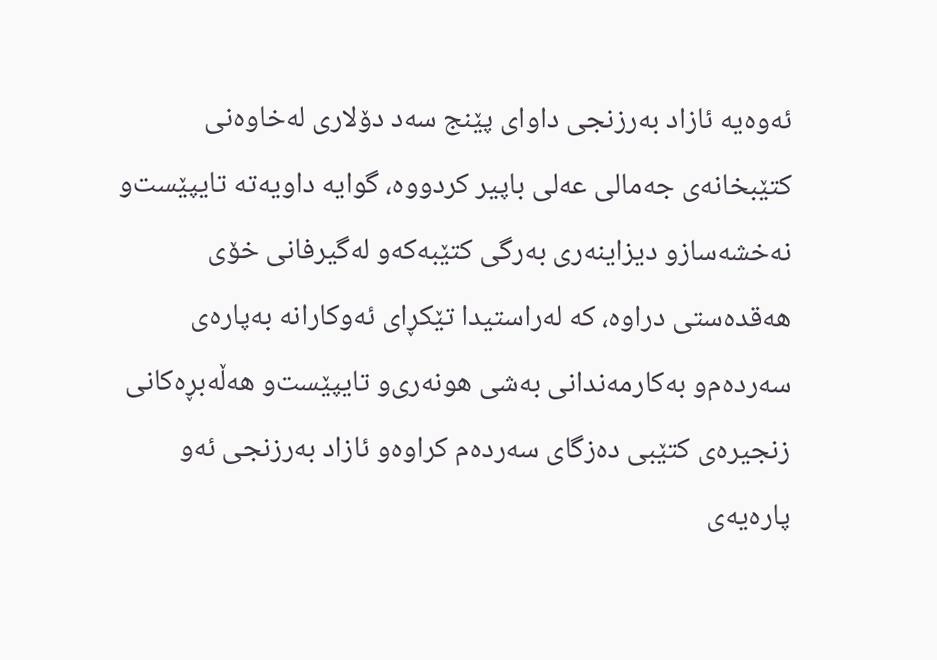ئه‌وه‌یه‌ ئازاد به‌رزنجی‌ داوای‌ پێنج سه‌د دۆلاری‌ له‌خاوه‌نی‌ كتێبخانه‌ی‌ جه‌مالی‌ عه‌لی‌ باپیر كردووه‌، گوایه‌ داویه‌ته‌ تایپێست‌و نه‌خشه‌سازو دیزاینه‌ری‌ به‌رگی‌ كتێبه‌كه‌و له‌گیرفانی‌ خۆی‌ هه‌قده‌ستی‌ دراوه‌، كه‌ له‌راستیدا تێكڕای‌ ئه‌وكارانه‌ به‌پاره‌ی‌ سه‌رده‌م‌و به‌كارمه‌ندانی‌ به‌شی‌ هونه‌ری‌‌و تایپێست‌و هه‌ڵه‌بڕه‌كانی‌ زنجیره‌ی‌ كتێبی‌ ده‌زگای‌ سه‌رده‌م كراوه‌و ئازاد به‌رزنجی‌ ئه‌و پاره‌یه‌ی‌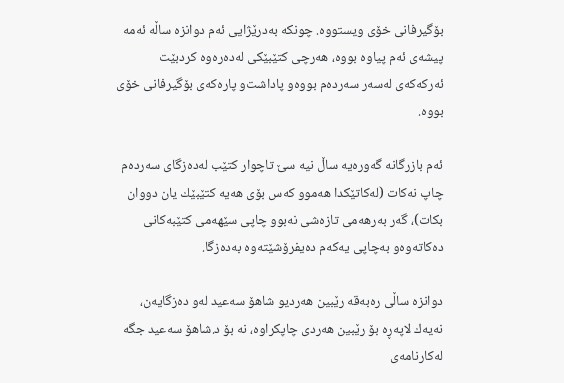بۆگیرفانی‌ خۆی‌ ویستووه‌. چونكه‌ به‌درێژایی‌ ئه‌م دوانزه‌ ساڵه‌ ئه‌مه‌ پیشه‌ی‌ ئه‌م پیاوه‌ بووه‌، هه‌رچی‌ كتێبێكی‌ له‌ده‌ره‌وه‌ كردبێت ئه‌ركه‌كه‌ی‌ له‌سه‌ر سه‌رده‌م بووه‌و پاداشت‌و پاره‌كه‌ی‌ بۆگیرفانی‌ خۆی‌ بووه‌.

ئه‌م بازرگانه‌ گه‌وره‌یه‌ ساڵ نیه‌ سێ‌ تاچوار كتێب له‌ده‌زگای‌ سه‌رده‌م چاپ نه‌كات (له‌كاتێكدا هه‌موو كه‌س بۆی‌ هه‌یه‌ كتێبێك یان دووان بكات)، گه‌ر به‌رهه‌می‌ تازه‌شی‌ نه‌بوو چاپی‌ سێهه‌می‌ كتێبه‌كانی‌ ده‌كاته‌وه‌و به‌چاپی‌ یه‌كه‌م ده‌یفرۆشێته‌وه‌ به‌ده‌زگا.

دوانزه‌ ساڵی‌ ره‌به‌قه‌ رێبین هه‌ردیو شاهۆ سه‌عید له‌و ده‌زگایه‌ن، نه‌یه‌ك لاپه‌ڕه‌ بۆ رێبین هه‌ردی چاپكراوه‌، نه‌ بۆ د.شاهۆ سه‌عید جگه‌ له‌كارنامه‌ی‌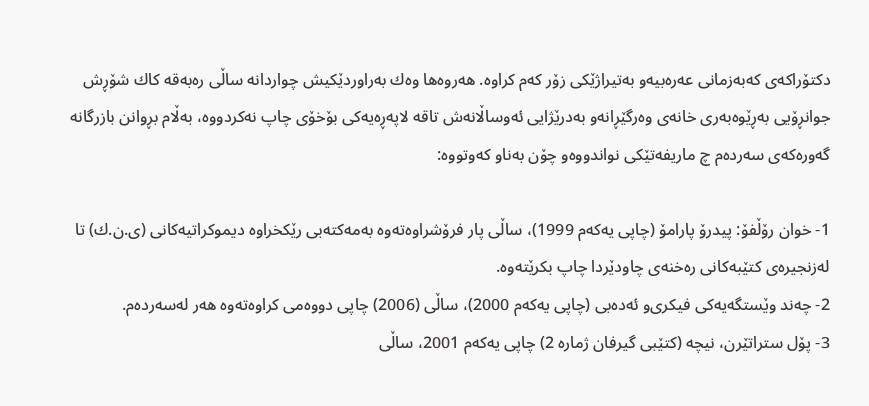دكتۆراكه‌ی‌ كه‌به‌زمانی‌ عه‌ره‌بیه‌و به‌تیراژێكی‌ زۆر كه‌م كراوه‌. هه‌روه‌ها وه‌ك به‌راوردێكیش چواردانه‌ ساڵی‌ ره‌به‌قه‌ كاك شۆڕش جوانڕۆیی به‌ڕێوه‌به‌ری‌ خانه‌ی‌ وه‌رگێڕانه‌و به‌درێژایی‌ ئه‌وساڵانه‌ش تاقه‌ لاپه‌ڕه‌یه‌كی‌ بۆخۆی‌ چاپ نه‌كردووه‌، به‌ڵام بڕوانن بازرگانه‌ گه‌وره‌كه‌ی‌ سه‌رده‌م چ ماریفه‌تێكی‌ نواندووه‌و چۆن به‌ناو كه‌وتووه‌:

1- خوان رۆڵفۆ: پیدرۆ پارامۆ (چاپی‌ یه‌كه‌م 1999)، ساڵی‌ پار فرۆشراوه‌ته‌وه‌ به‌مه‌كته‌بی‌ رێكخراوه‌ دیموكراتیه‌كانی‌ (ی‌.ن.ك) تا له‌زنجیره‌ی‌ كتێبه‌كانی‌ ره‌خنه‌ی‌ چاودێردا چاپ بكرێته‌وه‌.
2- چه‌ند وێستگه‌یه‌كی‌ فیكری‌‌و ئه‌ده‌بی‌ (چاپی‌ یه‌كه‌م 2000)، ساڵی‌ (2006) چاپی‌ دووه‌می‌ كراوه‌ته‌وه‌ هه‌ر له‌سه‌رده‌م.
3- پۆل ستراتێرن، نیچه‌ (كتێبی‌ گیرفان ژماره‌ 2) چاپی‌ یه‌كه‌م 2001، ساڵی‌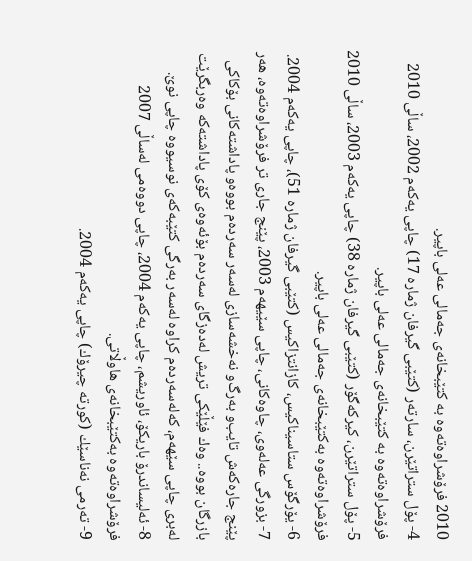2010 فرۆشراوه‌ته‌وه‌ به‌ كتێبخانه‌ی‌ جه‌مالی‌ عه‌لی‌ باپیر.
4- پۆل ستراتێرن، سارته‌ر (كتێبی‌ گیرفان ژماره‌ 17) چاپی‌ یه‌كه‌م 2002، ساڵی‌ 2010 فرۆشراوه‌ته‌وه‌ به‌ كتێبخانه‌ی‌ جه‌مالی‌ عه‌لی‌ باپیر.
5- پۆل ستراتێرن، كیركه‌گۆر (كتێبی‌ گیرفان ژماره‌ 38) چاپی‌ یه‌كه‌م 2003، ساڵی‌ 2010 فرۆشراوه‌ته‌وه‌ به‌كتێبخانه‌ی‌ جه‌مالی‌ عه‌لی‌ باپیر.
6- یۆرگۆس ستاسیناكیس، كازانتزاكیس (كتێبی‌ گیرفان ژماره‌ 51)، چاپی‌ یه‌كه‌م 2004.
7- بزورگی‌ عه‌له‌وی‌، چاوه‌كانی‌، چاپی‌ سێیهه‌م 2003، پێنج جاری‌ تر فرۆشراوه‌ته‌وه‌، هه‌ر پێنج جاره‌كه‌ش تایب‌و به‌رگ‌و نه‌خشه‌سازی‌ له‌سه‌ر سه‌رده‌م بووه‌و پاداشته‌كانی‌ بۆكاكی‌ بازرگان بووه‌.. وه‌ك فێڵێكی‌ تریش له‌ده‌زگای‌ سه‌رده‌م بۆئه‌وه‌ی‌ كۆی‌ پاداشته‌كه‌ وه‌ربگرێت له‌بری‌ چاپی‌ سێهه‌م، كه‌له‌سه‌رده‌م كراوه‌ له‌سه‌ر به‌رگی‌ كتێبه‌كه‌ی‌ نوسیووه‌ چاپی‌ نوێ‌.
8- ئه‌لیساندرۆ باریكۆ، ئاوریشم، چاپی‌ یه‌كه‌م 2004، چاپی‌ دووه‌می‌ له‌ساڵی‌ 2007 فرۆشراوه‌ته‌وه‌ به‌كتێبخانه‌ی‌ هاوڵاتی‌.
9- ته‌رمی‌ نه‌ناسێك (كورته‌ چیرۆك) چاپی‌ یه‌كه‌م 2004.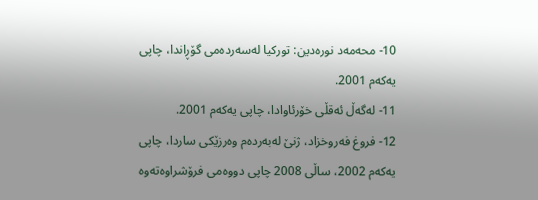10- محه‌مه‌د نوره‌دین: توركیا له‌سه‌رده‌می‌ گۆڕاندا، چاپی‌ یه‌كه‌م 2001.
11- له‌گه‌ڵ ئه‌قڵی‌ خۆرئاوادا، چاپی‌ یه‌كه‌م 2001.
12- فروغ فه‌روخزاد، ژنێ‌ له‌به‌رده‌م وه‌رزێكی‌ ساردا، چاپی‌ یه‌كه‌م 2002، ساڵی‌ 2008 چاپی‌ دووه‌می‌ فرۆشراوه‌ته‌وه‌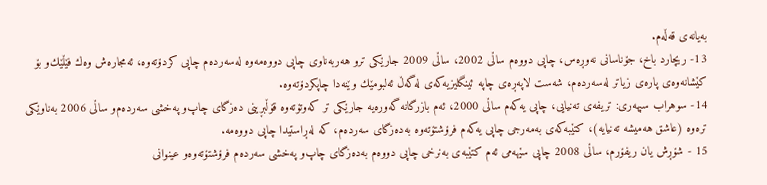به‌یانه‌ی‌ قه‌ڵه‌م.
13- ریچارد باخ، جۆناسانی‌ نه‌وڕه‌س، چاپی‌ دووه‌م ساڵی‌ 2002، ساڵی‌ 2009 جارێكی‌ ترو هه‌ربه‌ناوی‌ چاپی‌ دووه‌مه‌وه‌ له‌سه‌رده‌م چاپی‌ كردۆته‌وه‌، ئه‌مجاره‌ش وه‌ك فێڵێك‌و بۆ كێشانه‌وه‌ی‌ پاره‌ی‌ زیاتر له‌سه‌رده‌م، شه‌ست لاپه‌ڕه‌ی‌ چاپه‌ ئینگلیزیه‌كه‌ی‌ له‌گه‌ڵ ئه‌لبومێك وێنه‌دا چاپكردۆته‌وه‌.
14- سوهراب سپهه‌ری‌: تریفه‌ی‌ ته‌نیایی‌، چاپی‌ یه‌كه‌م ساڵی‌ 2000، ئه‌م بازرگانه‌ گه‌وره‌یه‌ جارێكی‌ تر كه‌وتۆته‌وه‌ قۆڵبڕینی‌ ده‌زگای‌ چاپ‌و په‌خشی‌ سه‌رده‌م‌و ساڵی‌ 2006 به‌ناوێكی‌ تره‌وه‌ (عاشق هه‌میشه‌ ته‌نیایه‌)، كتێبه‌كه‌ی‌ به‌مه‌رجی‌ چاپی‌ یه‌كه‌م فرۆشتۆته‌وه‌ به‌ده‌زگای‌ سه‌رده‌م، كه‌ له‌ڕاستیدا چاپی‌ دووه‌مه‌.
15 - شۆڕش یان ریفۆرم، ساڵی‌ 2008 چاپی‌ سێهه‌می‌ ئه‌م كتێبه‌ی‌ به‌نرخی‌ چاپی‌ دووه‌م به‌ده‌زگای‌ چاپ‌و په‌خشی‌ سه‌رده‌م فرۆشتۆته‌وه‌و عینوانی‌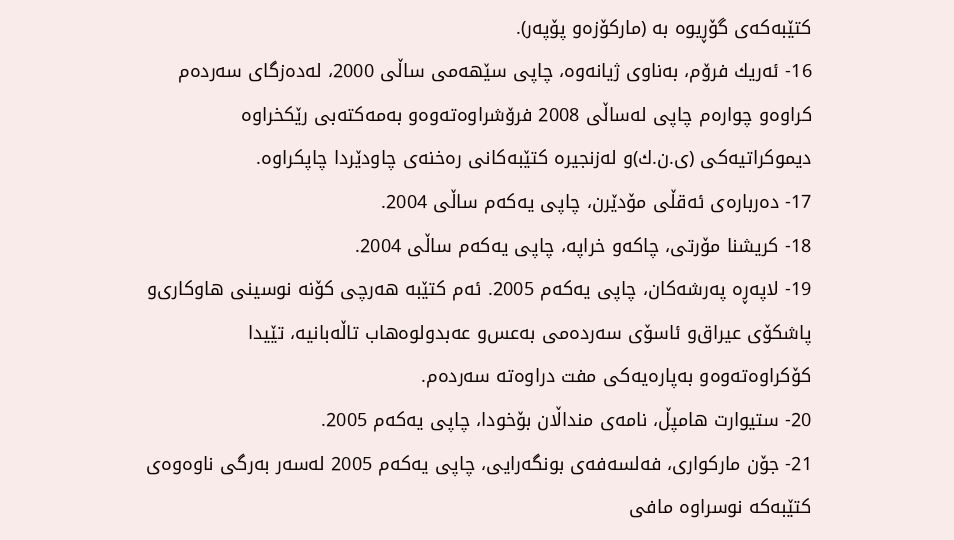كتێبه‌كه‌ی‌ گۆڕیوه‌ به‌ (ماركۆزه‌و پۆپه‌ر).
16- ئه‌ریك فرۆم، به‌ناوی‌ ژیانه‌وه‌، چاپی‌ سێهه‌می‌ ساڵی‌ 2000، له‌ده‌زگای‌ سه‌رده‌م كراوه‌و چواره‌م چاپی‌ له‌ساڵی‌ 2008 فرۆشراوه‌ته‌وه‌و به‌مه‌كته‌بی‌ رێكخراوه‌ دیموكراتیه‌كی‌ (ی‌.ن.ك)و له‌زنجیره‌ كتێبه‌كانی‌ ره‌خنه‌ی‌ چاودێردا چاپكراوه‌.
17- ده‌رباره‌ی‌ ئه‌قڵی‌ مۆدێرن، چاپی‌ یه‌كه‌م ساڵی‌ 2004.
18- كریشنا مۆرتی‌، چاكه‌و خراپه‌، چاپی‌ یه‌كه‌م ساڵی‌ 2004.
19- لاپه‌ڕه‌ په‌رشه‌كان، چاپی‌ یه‌كه‌م 2005. ئه‌م كتێبه‌ هه‌رچی‌ كۆنه‌ نوسینی‌ هاوكاری‌‌و پاشكۆی‌ عیراق‌و ئاسۆی‌ سه‌رده‌می‌ به‌عس‌و عه‌بدولوه‌هاب تاڵه‌بانیه‌، تێیدا كۆكراوه‌ته‌وه‌و به‌پاره‌یه‌كی‌ مفت دراوه‌ته‌ سه‌رده‌م.
20- ستیوارت هامپڵ، نامه‌ی‌ منداڵان بۆخودا، چاپی‌ یه‌كه‌م 2005.
21- جۆن ماركواری‌، فه‌لسه‌فه‌ی‌ بونگه‌رایی‌، چاپی‌ یه‌كه‌م 2005 له‌سه‌ر به‌رگی‌ ناوه‌وه‌ی‌ كتێبه‌كه‌ نوسراوه‌ مافی‌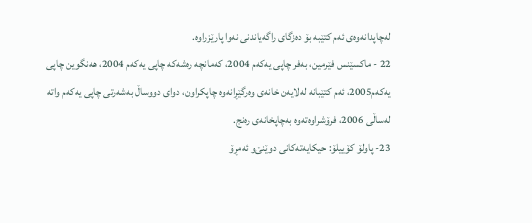له‌چاپدانه‌وه‌ی‌ ئه‌م كتێبه‌ بۆ ده‌زگای‌ راگه‌یاندنی‌ نه‌وا پارێزراوه‌.
22 - ماكسێنس فێرمین، به‌فر چاپی‌ یه‌كه‌م 2004، كه‌مانچه‌ ره‌شه‌كه‌ چاپی‌ یه‌كه‌م 2004، هه‌نگوین چاپی‌ یه‌كه‌م2005، ئه‌م كتێبانه‌ له‌لایه‌ن خانه‌ی‌ وه‌رگێڕانه‌وه‌ چاپكراون، دوای‌ دووساڵ به‌شه‌رتی‌ چاپی‌ یه‌كه‌م واته‌ له‌ساڵی‌ 2006، فرۆشراوه‌ته‌وه‌ به‌چاپخانه‌ی‌ ره‌نج.
23- پاولۆ كۆییلۆ: حیكایه‌ته‌كانی‌ دوێنێ‌‌و ئه‌مڕۆ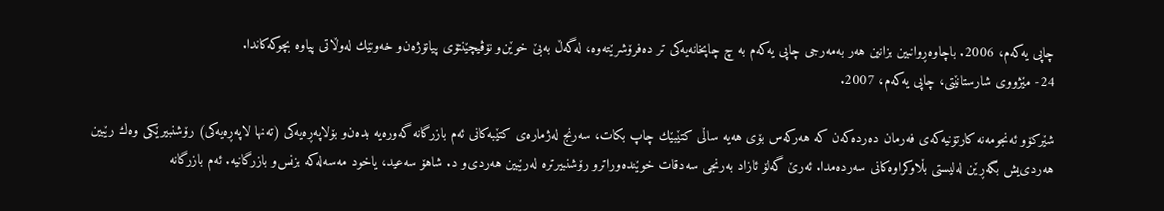چاپی‌ یه‌كه‌م، 2006. باچاوه‌ڕوانبین بزانین هه‌ر به‌مه‌رجی‌ چاپی‌ یه‌كه‌م به‌ چ چاپخانه‌یه‌كی‌ تر ده‌فرۆشرێته‌وه‌، له‌گه‌ڵ به‌بێ‌ خوێن‌و نۆڤیچێنتۆی‌ پیانۆژه‌ن‌و خه‌ونێك له‌وڵاتی‌ پیاوه‌ بچوكه‌كاندا.
24- مێژووی‌ شارستانێتی‌، چاپی‌ یه‌كه‌م، 2007.

شێركۆو ئه‌نجومه‌نه‌ كارتۆنیه‌كه‌ی‌ فه‌رمان ده‌رده‌كه‌ن كه‌ هه‌ركه‌س بۆی‌ هه‌یه‌ ساڵی‌ كتێبێك چاپ بكات، سه‌رنج له‌ژماره‌ی‌ كتێبه‌كانی‌ ئه‌م بازرگانه‌ گه‌وره‌یه‌ بده‌ن‌و بۆلاپه‌ڕه‌یه‌كی‌ (ته‌نها لاپه‌ڕه‌یه‌كی‌) رۆشنبیرێكی‌ وه‌ك رێبین هه‌ردی‌یش بگه‌ڕێن له‌لیستی‌ بڵاوكراوه‌كانی‌ سه‌رده‌مدا. ئه‌رێ‌ گه‌لۆ ئازاد به‌رنجی‌ سه‌دقات خوێنده‌وراترو رۆشنبیرتره‌ له‌رێبین هه‌ردی‌و د. شاهۆ سه‌عید، یاخود مه‌سه‌له‌كه‌ بزنس‌و بازرگانیه‌. ئه‌م بازرگانه‌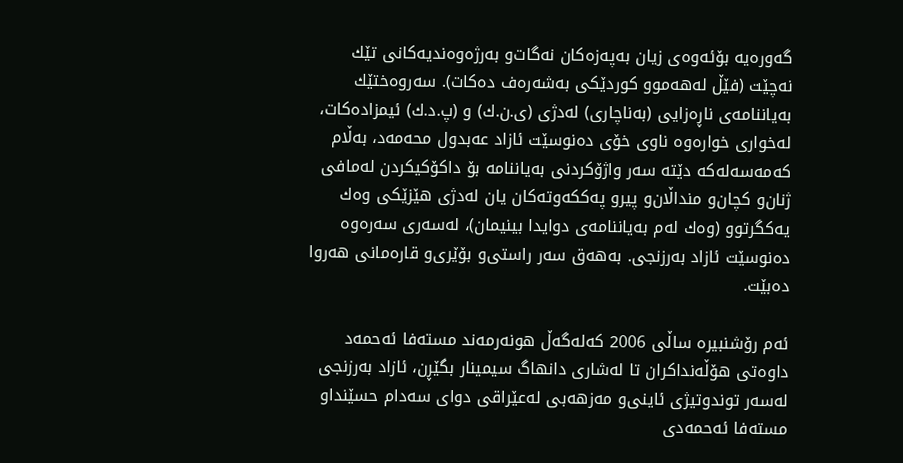گه‌وره‌یه‌ بۆئه‌وه‌ی‌ زیان به‌په‌زه‌كان نه‌گات‌و به‌رژه‌وه‌ندیه‌كانی‌ تێك نه‌چێت (فێڵ له‌هه‌موو كوردێكی‌ به‌شه‌ره‌ف ده‌كات). سه‌روه‌ختێك به‌یاننامه‌ی‌ ناڕه‌زایی‌ (به‌ناچاری‌) له‌دژی‌ (ی‌.ن.ك) و (پ.د.ك) ئیمزاده‌كات، له‌خواری‌ خواره‌وه‌ ناوی‌ خۆی‌ ده‌نوسێت ئازاد عه‌بدول محه‌مه‌د، به‌ڵام كه‌مه‌سه‌له‌كه‌ دێته‌ سه‌ر واژۆكردنی‌ به‌یاننامه‌ بۆ داكۆكیكردن له‌مافی‌ ژنان‌و كچان‌و منداڵان‌و پیرو پەککەوتەکان یان له‌دژی‌ هێزێكی‌ وه‌ك یه‌كگرتوو (وه‌ك له‌م به‌یاننامه‌ی‌ دوایدا بینیمان)، له‌سه‌ری‌ سه‌ره‌وه‌ ده‌نوسێت ئازاد به‌رزنجی‌. به‌هه‌ق سه‌ر راستی‌‌و بۆێری‌‌و قاره‌مانی‌ هه‌روا ده‌بێت.

ئه‌م رۆشنبیره‌ ساڵی‌ 2006 كه‌له‌گه‌ڵ هونه‌رمه‌ند مسته‌فا ئه‌حمه‌د داوه‌تی‌ هۆڵه‌نداكران تا له‌شاری‌ دانهاگ سیمینار بگێڕن، ئازاد به‌رزنجی‌ له‌سه‌ر توندوتیژی‌ ئاینی‌‌و مه‌زهه‌بی‌ له‌عێراقی‌ دوای‌ سه‌دام حسێنداو مسته‌فا ئه‌حمه‌دی‌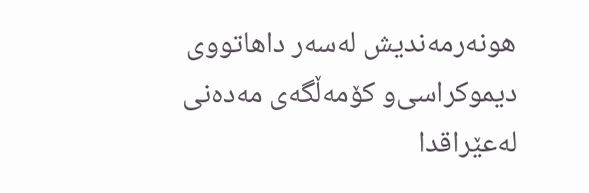هونه‌رمه‌ندیش له‌سه‌ر داهاتووی‌ دیموكراسی‌‌و كۆمه‌ڵگه‌ی‌ مه‌ده‌نی‌ له‌عێراقدا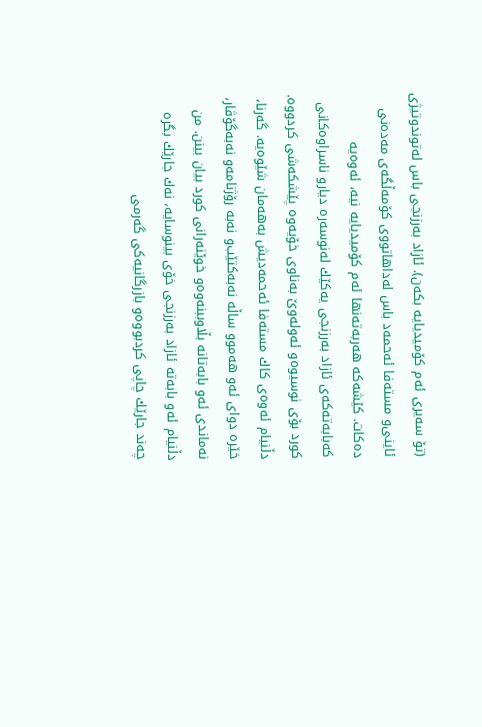(تۆ سه‌یری‌ ئه‌م كۆمیدیایه‌ بكه‌ن). ئازاد به‌رزنجی‌ باس له‌توندوتیژی‌ ئاینی‌‌و مسته‌فا ئه‌حمه‌د باس له‌داهاتووی‌ كۆمه‌ڵگه‌ی‌ مه‌ده‌نی‌ ده‌كات. كێشه‌كه‌ هه‌ربه‌ته‌نها ئه‌م كۆمیدیایه‌ نیه‌، ئه‌وه‌یه‌ كه‌بابه‌ته‌كه‌ی‌ ئازاد به‌رزنجی‌ یه‌كێك له‌نوسه‌ره‌ دیارو ناسراوه‌كانی‌ كورد بۆی‌ نوسیوه‌و ئه‌وله‌وێ‌ به‌ناوی‌ خۆیه‌وه‌ پێشكه‌شی‌ كردووه‌. دڵنیام ئه‌وه‌ی‌ كاك مسته‌فا ئه‌حمه‌دیش به‌هه‌مان شێوه‌یه‌. گه‌رنا، خێره‌ دوای‌ ئه‌و هه‌موو ساڵه‌ نه‌به‌كتێب‌و نه‌به‌ رۆژنامه‌و نه‌به‌گۆڤار، نه‌ماندی‌ ئه‌و بابه‌تانه‌ بڵاوببنه‌وه‌و خوێنه‌رانی‌ كورد بیان بینن. من دڵنیام ئه‌و بابه‌ته‌ ئازاد به‌رزنجی‌ خۆی‌ بینوسایه‌، نه‌ك جارێك بگره‌ چه‌ند جارێك چاپی‌ كردبووه‌و بازرگانیه‌كی‌ گه‌رمی‌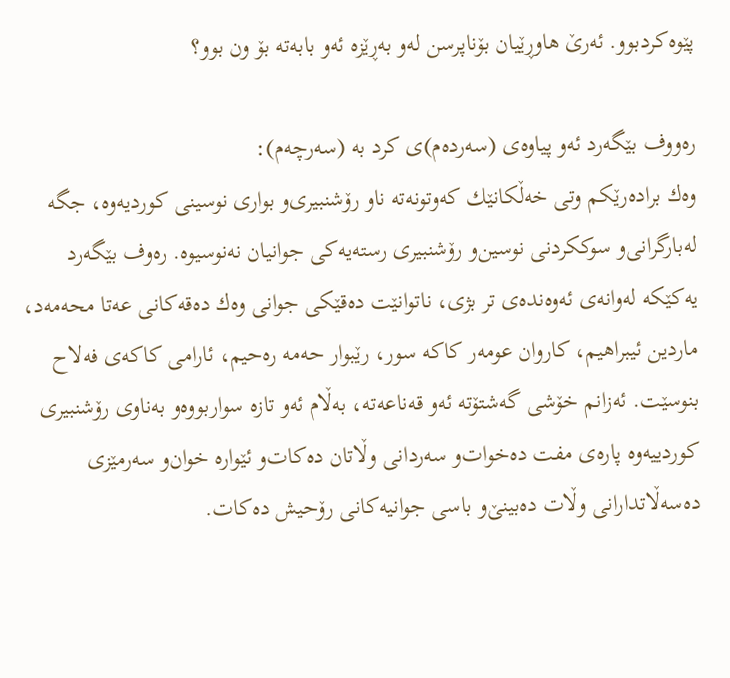پێوه‌كردبوو. ئه‌رێ‌ هاوڕێیان بۆناپرسن له‌و به‌ڕێزه‌ ئه‌و بابه‌ته‌ بۆ ون بوو؟

ره‌ووف بێگه‌رد ئەو پیاوەی (سەردەم)ی کرد بە (سەرچەم):
وه‌ك براده‌رێكم وتی‌ خه‌ڵكانێك كه‌وتونه‌ته‌ ناو رۆشنبیری‌‌و بواری‌ نوسینی‌ كوردیه‌وه‌، جگه‌ له‌بارگرانی‌‌و سوككردنی‌ نوسین‌و رۆشنبیری‌ رسته‌یه‌كی‌ جوانیان نه‌نوسیوه‌. ره‌وف بێگه‌رد یه‌كێكه‌ له‌وانه‌ی‌ ئه‌وه‌نده‌ی‌ تر بژی‌، ناتوانێت ده‌قێكی‌ جوانی‌ وه‌ك ده‌قه‌كانی‌ عه‌تا محه‌مه‌د، ماردین ئیبراهیم، كاروان عومه‌ر كاكه‌ سور، رێبوار حه‌مه‌ ره‌حیم، ئارامی‌ كاكه‌ی‌ فه‌لاح بنوسێت. ئه‌زانم خۆشی‌ گه‌شتۆته‌ ئه‌و قه‌ناعه‌ته‌، به‌ڵام ئه‌و تازه‌ سواربووه‌و به‌ناوی‌ رۆشنبیری‌ كوردییه‌وه‌ پاره‌ی‌ مفت ده‌خوات‌و سه‌ردانی‌ وڵاتان ده‌كات‌و ئێواره‌ خوان‌و سه‌رمێزی‌ ده‌سه‌ڵاتدارانی‌ وڵات ده‌بینێ‌‌و باسی‌ جوانیه‌كانی‌ رۆحیش ده‌كات.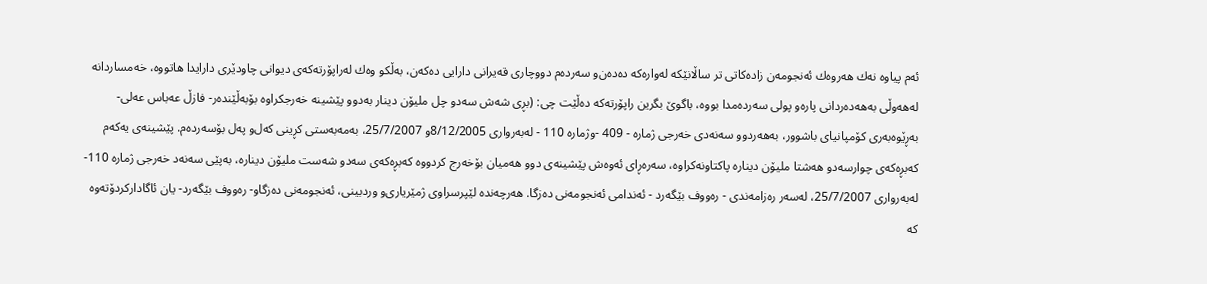ئه‌م پیاوه‌ نه‌ك هه‌روه‌ك ئه‌نجومه‌ن زاده‌كاتی‌ تر ساڵانێكه‌ له‌واره‌كه‌ ده‌ده‌ن‌و سه‌رده‌م دووچاری‌ قه‌یرانی‌ دارایی‌ ده‌كه‌ن، به‌ڵكو وه‌ك له‌راپۆرته‌كه‌ی‌ دیوانی‌ چاودێری‌ دارایدا هاتووه‌، خه‌مساردانه‌ له‌هه‌وڵی‌ به‌هه‌ده‌ردانی‌ پاره‌و پولی‌ سه‌رده‌مدا بووه‌، باگوێ‌ بگرین راپۆرته‌كه‌ ده‌ڵێت چی‌: (بڕی‌ شه‌ش سه‌دو چل ملیۆن دینار به‌دوو پێشینه‌ خه‌رجكراوه‌ بۆبه‌ڵێنده‌ر- فازڵ عه‌باس عه‌لی‌- به‌ڕێوه‌به‌ری‌ كۆمپانیای‌ باشوور، به‌هه‌ردوو سه‌نه‌دی‌ خه‌رجی‌ ژماره‌ - 409 -وژماره‌ 110 - له‌به‌رواری‌ 8/12/2005و 25/7/2007، به‌مه‌به‌ستی‌ كڕینی‌ كه‌ل‌و په‌ل بۆسه‌رده‌م. پێشینه‌ی‌ یه‌كه‌م كه‌بڕه‌كه‌ی‌ چوارسه‌دو هه‌شتا ملیۆن دیناره‌ پاكتاونه‌كراوه‌، سه‌ره‌ڕای‌ ئه‌وه‌ش پێشینه‌ی‌ دوو هه‌میان بۆخه‌رج كردووه‌ كه‌بڕه‌كه‌ی‌ سه‌دو شه‌ست ملیۆن دیناره‌، به‌پێی‌ سه‌نه‌د خه‌رجی‌ ژماره‌ 110- له‌به‌رواری‌ 25/7/2007، له‌سه‌ر ره‌زامه‌ندی‌ - ره‌ووف بێگه‌رد - ئه‌ندامی‌ ئه‌نجومه‌نی‌ ده‌زگا. هه‌رچه‌نده‌ لێپرسراوی‌ ژمێریاری‌‌و وردبینی‌، ئه‌نجومه‌نی‌ ده‌زگاو- ره‌ووف بێگه‌رد- یان ئاگاداركردۆته‌وه‌ كه‌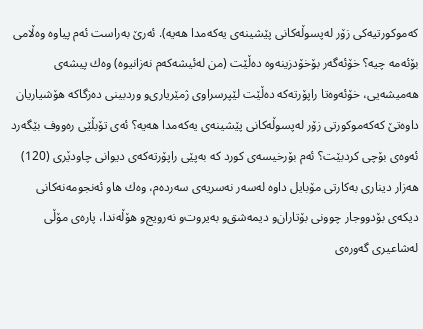كه‌موكورتیه‌كی‌ زۆر له‌پسوڵه‌كانی‌ پێشینه‌ی‌ یه‌كه‌مدا هه‌یه‌). ئه‌رێ‌ به‌راست ئه‌م پیاوه‌ وه‌ڵامی‌ بۆئه‌مه‌ چیه‌؟ خۆئه‌گه‌ر بۆخۆدزینه‌وه‌ ده‌ڵێت (من له‌ئیشه‌كه‌م نه‌زانیوه‌) وه‌ك پیشه‌ی‌ هه‌میشه‌یی‌، خۆئه‌وه‌تا راپۆرته‌كه‌ ده‌ڵێت لێپرسراوی‌ ژمێریاری‌‌و وردبینی‌ ده‌زگاكه‌ هۆشیاریان داوه‌تێ‌ كه‌كه‌موكورتی‌ زۆر له‌پسوڵه‌كانی‌ پێشینه‌ی‌ یه‌كه‌مدا هه‌یه‌؟ ئه‌ی‌ تۆبڵێی‌ ره‌ووف بێگه‌رد ئه‌وه‌ی‌ بۆچی‌ كردبێت؟ ئه‌م بۆرخیسه‌ی‌ كورد كه‌ به‌پێی‌ راپۆرته‌كه‌ی‌ دیوانی‌ چاودێری‌ (120) هه‌زار دیناری‌ به‌كارتی‌ مۆبایل داوه‌ له‌سه‌ر نه‌سریه‌ی‌ سه‌رده‌م، وه‌ك هاو ئه‌نجومه‌نه‌كانی‌ دیكه‌ی‌ بۆدووجار چوونی‌ بۆتاران‌و دیمه‌شق‌و به‌یروت‌و نه‌رویج‌و هۆڵه‌ندا، پاره‌ی‌ مۆڵی‌ له‌شاعیری‌ گه‌وره‌ی‌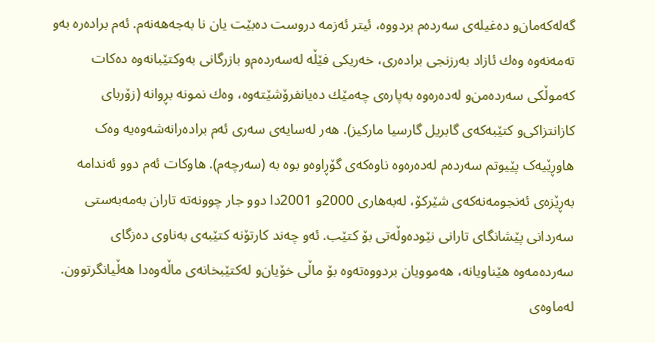گه‌له‌كه‌مان‌و ده‌غیله‌ی‌ سه‌رده‌م بردووه‌، ئیتر ئه‌زمه‌ دروست ده‌بێت یان نا به‌جه‌هه‌نه‌م. ئه‌م براده‌ره‌ به‌و ته‌مه‌نه‌وه‌ وه‌ك ئازاد به‌رزنجی‌ براده‌ری‌، خه‌ریكی‌ فێڵه‌ له‌سه‌رده‌م‌و بازرگانی‌ به‌وكتێبانه‌وه‌ ده‌كات كه‌موڵكی‌ سه‌رده‌من‌و له‌ده‌ره‌وه‌ به‌پاره‌ی‌ چه‌مێك ده‌یانفرۆشێته‌وه‌، وه‌ك نمونه‌ بڕوانه‌ (زۆربای‌ كازانتزاكی‌‌و كتێبه‌كه‌ی‌ گابریل گارسیا ماركیز). هەر لەسایەی سەری ئەم برادەرانەشەوەیە وەک هاوڕێیەک پێیوتم سەردەم لەدەرەوە ناوەکەی گۆڕاوەو بوە بە (سەرچەم). هاوكات ئه‌م دوو ئه‌ندامه‌ به‌ڕێزه‌ی‌ ئه‌نجومه‌نه‌كه‌ی‌ شێركۆ، له‌به‌هاری‌ 2000و 2001دا دوو جار چوونه‌ته‌ تاران به‌مه‌به‌ستی‌ سه‌ردانی‌ پێشانگای‌ تارانی‌ نێوده‌وڵه‌تی‌ بۆ كتێب. ئه‌و چه‌ند كارتۆنه‌ كتێبه‌ی‌ به‌ناوی‌ ده‌زگای‌ سه‌رده‌مه‌وه‌ هێناویانه‌، هه‌موویان بردووه‌ته‌وه‌ بۆ ماڵی‌ خۆیان‌و له‌كتێبخانه‌ی‌ ماڵه‌وه‌دا هه‌ڵیانگرتوون. له‌ماوه‌ی‌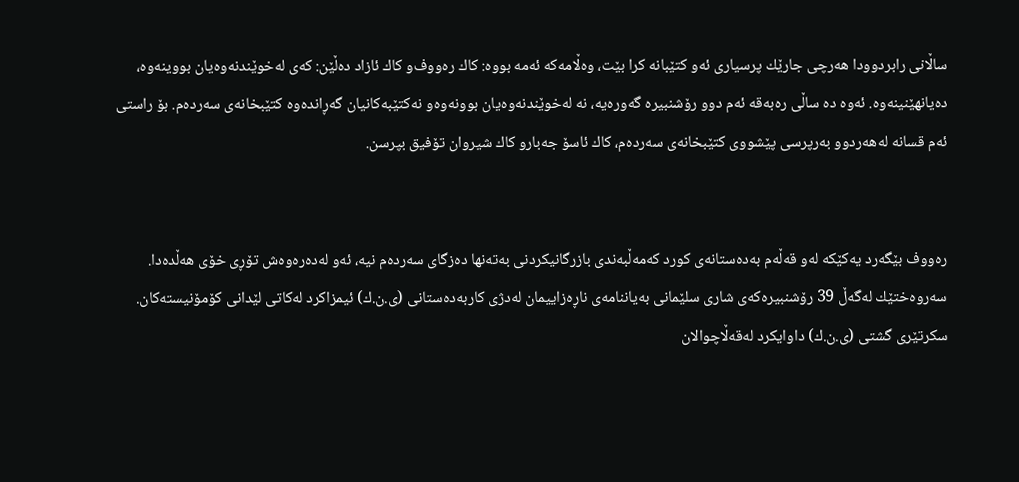ساڵانی‌ رابردوودا هه‌رچی‌ جارێك پرسیاری‌ ئه‌و كتێبانه‌ كرا بێت، وه‌ڵامه‌كه‌ ئه‌مه‌ بووه‌: كاك ره‌ووف‌و كاك ئازاد ده‌ڵێن: كه‌ی‌ له‌خوێندنه‌وه‌یان بووینه‌وه‌، ده‌یانهێنینه‌وه‌. ئه‌وه‌ ده‌ ساڵی‌ ره‌به‌قه‌ ئه‌م دوو رۆشنبیره‌ گه‌وره‌یه‌، نه‌ له‌خوێندنه‌وه‌یان بوونه‌وه‌و نه‌كتێبه‌كانیان گه‌ڕانده‌وه‌ كتێبخانه‌ی‌ سه‌رده‌م. بۆ راستی‌ ئه‌م قسانه‌ له‌هه‌ردوو به‌رپرسی‌ پێشووی‌ كتێبخانه‌ی‌ سه‌رده‌م، كاك ئاسۆ جه‌بارو كاك شیروان تۆفیق بپرسن.


ره‌ووف بێگه‌رد یه‌كێكه‌ له‌و قه‌ڵه‌م به‌ده‌ستانه‌ی‌ كورد كه‌مه‌ڵبه‌ندی‌ بازرگانیكردنی‌ به‌ته‌نها ده‌زگای‌ سه‌رده‌م نیه‌، ئه‌و له‌ده‌ره‌وه‌ش تۆڕی‌ خۆی‌ هه‌ڵده‌دا. سه‌روه‌ختێك له‌گه‌ڵ 39 رۆشنبیره‌كه‌ی‌ شاری‌ سلێمانی‌ به‌یاننامه‌ی‌ ناڕه‌زاییمان له‌دژی‌ كاربه‌ده‌ستانی‌ (ی‌.ن.ك) ئیمزاكرد لەکاتی لێدانی کۆمۆنیستەکان. سكرتێری‌ گشتی‌ (ی‌.ن.ك) داوایكرد له‌قه‌ڵاچوالان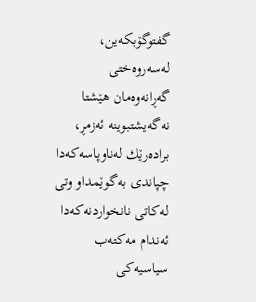گفتوگۆبكه‌ین، له‌سه‌روه‌ختی‌ گه‌ڕانه‌وه‌مان هێشتا نه‌گه‌یشتبوینه‌ ئه‌زمڕ، براده‌رێك له‌ناوپاسه‌كه‌دا چپاندی‌ به‌گوێمداو وتی‌ له‌كاتی‌ نانخواردنه‌كه‌دا ئه‌ندام مه‌كته‌ب سیاسیه‌كی‌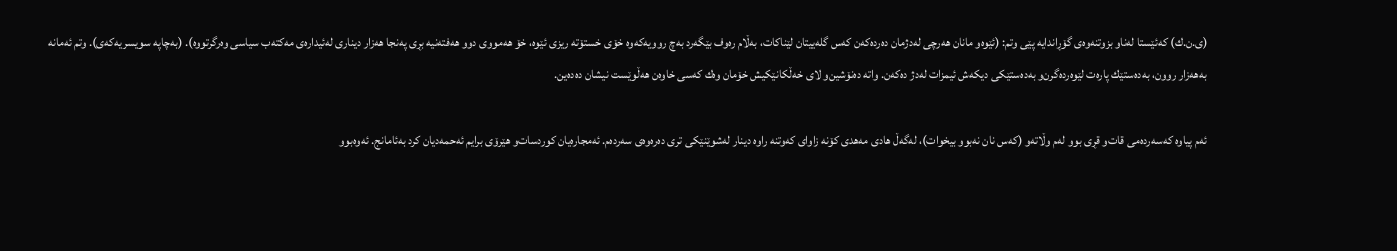(ی‌.ن.ك) كه‌ئێستا له‌ناو بزوتنه‌وه‌ی‌ گۆڕاندایه‌ پێی‌ وتم: (ئێوه‌و مانان هه‌رچی‌ له‌دژمان ده‌رده‌كه‌ن كه‌س گله‌ییتان لێناكات، به‌ڵام ره‌وف بێگه‌رد به‌چ روویه‌كه‌وه‌ خۆی‌ خستۆته‌ ریزی‌ ئێوه‌، خۆ هه‌مووی‌ دوو هه‌فته‌نیه‌ بڕی‌ په‌نجا هه‌زار دیناری‌ له‌ئیداره‌ی‌ مه‌كته‌ب سیاسی‌ وه‌رگرتووە). (به‌چاپه‌ سویسریه‌كه‌ی‌). وتم ئه‌مانه‌ به‌هه‌زار روون، به‌ده‌ستێك پاره‌ت لێوه‌رده‌گرن‌و به‌ده‌ستێكی‌ دیكه‌ش ئیمزات له‌دژ ده‌كه‌ن. واته‌ ده‌نۆشین‌و لای‌ خه‌ڵكانێكیش خۆمان وه‌ك كه‌سی‌ خاوه‌ن هه‌ڵوێست نیشان ده‌ده‌ین.

ئه‌م پیاوه‌ كه‌سه‌رده‌می‌ قات‌و قڕی‌ بوو له‌م وڵاته‌و (كه‌س نان نه‌بوو بیخوات)، له‌گه‌ڵ هادی‌ مه‌هدی‌ كۆنه‌ زاوای‌ كه‌وتنه‌ راوه‌ دینار له‌شوێنێكی‌ تری‌ ده‌ره‌وه‌ی‌ سه‌رده‌م. ئه‌مجاره‌یان كوردسات‌و هێرۆی‌ برایم ئه‌حمه‌دیان كرد به‌ئامانج. ئه‌وه‌بوو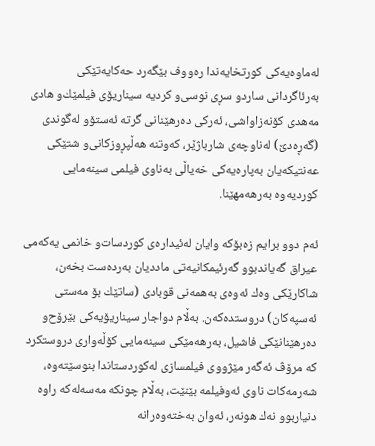له‌ماوه‌یه‌كی‌ كورتخایه‌ندا ره‌ووف بێگه‌رد حه‌كایه‌تێكی‌ به‌رئاگردانی‌ ساردو سڕی‌ نوسی‌‌و كردیه‌ سیناریۆی‌ فیلمێك‌و هادی‌ مه‌هدی‌ كۆنه‌زاواشی‌، ئه‌ركی‌ ده‌رهێنانی‌ گرته‌ ئه‌ستۆو له‌گوندی‌ (گه‌ڕه‌دێ‌) له‌ناوچه‌ی‌ شارباژێر، كه‌وتنه‌ هه‌ڵپڕوزكانی‌‌و شتێكی‌ عه‌نتیكه‌یان به‌پاره‌یه‌كی‌ خه‌یاڵی‌ به‌ناوی‌ فیلمی‌ سینه‌مایی‌ كوردیه‌وه‌ به‌رهه‌مهێنا.

ئه‌م دوو برایم زه‌بۆكه‌ وایان له‌ئیداره‌ی‌ كوردسات‌و خانمی‌ یه‌كه‌می‌ عیراق گه‌یاندبوو گه‌رئیمكانیه‌تی‌ ماددیان به‌رده‌ست بخه‌ن، شاكارێكی‌ وه‌ك ئه‌وه‌ی‌ به‌همه‌نی‌ قوبادی‌ (ساتێك بۆ مه‌ستی‌ ئه‌سپه‌كان) دروستده‌كه‌ن. به‌ڵام دواجار سیناریۆیه‌كی‌ بێرۆح‌و ده‌رهێنانێكی‌ فاشیل، به‌رهه‌مێكی‌ سینه‌مایی‌ كۆڵه‌واری‌ دروستكرد كه‌ مرۆڤ ئه‌گه‌ر مێژووی‌ فیلمسازی‌ له‌كوردستاندا بنوسێته‌وه‌، شه‌رمه‌كات ناوی‌ ئه‌وفیلمه‌ بێنێت، به‌ڵام چونكه‌ مه‌سه‌له‌كه‌ راوه‌ دنیاربوو نه‌ك هونه‌ر، ئه‌وان به‌خته‌وه‌رانه‌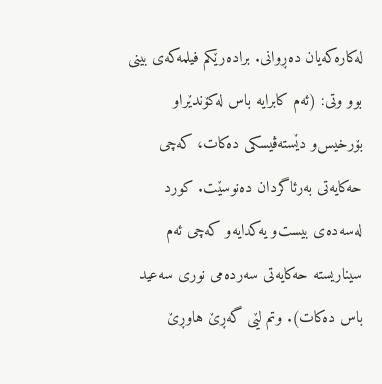له‌كاره‌كه‌یان ده‌ڕوانی‌. براده‌رێكم فیلمه‌كه‌ی‌ بینی‌ بوو وتی‌: (ئه‌م كابرایه‌ باس له‌كۆندێراو بۆرخیس‌و دێسته‌ڤیسكی‌ ده‌كات، كه‌چی‌ حه‌كایه‌تی‌ به‌رئاگردان ده‌نوسێت. كورد له‌سه‌ده‌ی‌ بیست‌و یه‌كدایه‌و كه‌چی‌ ئه‌م سیناریسته‌ حه‌كایه‌تی‌ سه‌رده‌می‌ نوری‌ سه‌عید باس ده‌كات). وتم لێی‌ گه‌ڕێ‌ هاوڕێ‌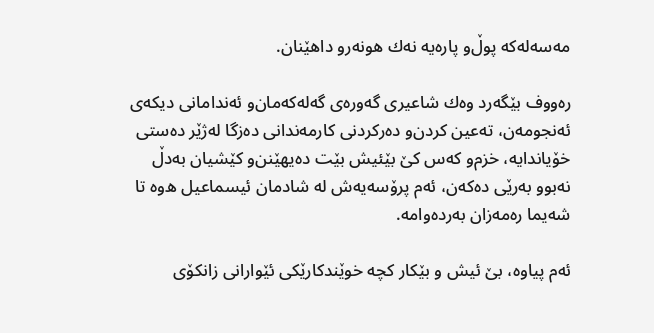مه‌سه‌له‌كه‌ پوڵ‌و پاره‌یه‌ نه‌ك هونه‌رو داهێنان.

ره‌ووف بێگه‌رد وه‌ك شاعیری‌ گه‌وره‌ی‌ گه‌له‌كه‌مان‌و ئه‌ندامانی‌ دیكه‌ی‌ ئه‌نجومه‌ن، ته‌عین كردن‌و ده‌ركردنی‌ كارمه‌ندانی‌ ده‌زگا له‌ژێر ده‌ستی‌ خۆیاندایه‌، خزم‌و كه‌س كێ‌ بێئیش بێت ده‌یهێنن‌و كێشیان به‌دڵ نه‌بوو به‌رێی‌ ده‌كه‌ن، ئه‌م پرۆسه‌یه‌ش له‌ شادمان ئیسماعیل ه‌وه‌ تا شه‌یما ره‌مه‌زان به‌رده‌وامه‌.

ئه‌م پیاوه‌، بێ ئیش‌ و بێكار كچه‌ خوێندكارێكی‌ ئێوارانی‌ زانكۆی‌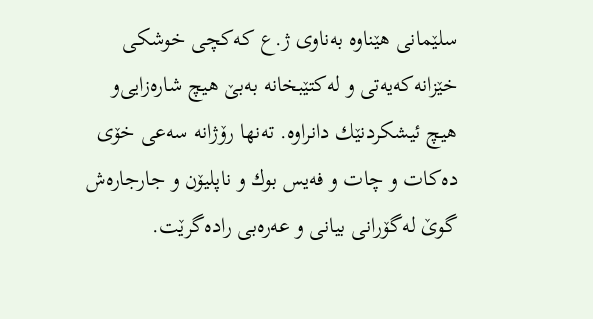سلێمانی‌ هێناوه‌ به‌ناوی‌ ژ.ع كه‌كچی‌ خوشكی‌ خێزانه‌كه‌یه‌تی‌‌ و له‌كتێبخانه‌ به‌بێ‌ هیچ شاره‌زایی‌‌و هیچ ئیشكردنێك دانراوه‌. ته‌نها رۆژانه‌ سه‌عی‌ خۆی‌ ده‌كات‌ و چات ‌و فه‌یس بوك‌ و ناپلیۆن‌ و جارجاره‌ش گوێ‌ له‌گۆرانی‌ بیانی ‌‌و عه‌ره‌بی‌ راده‌گرێت.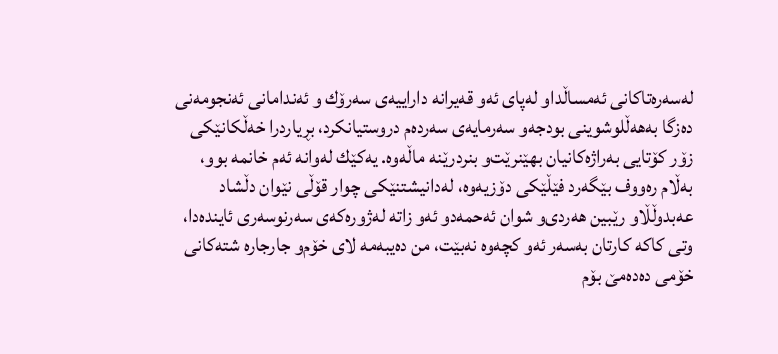له‌سه‌ره‌تاكانی‌ ئه‌مساڵداو له‌پای‌ ئه‌و قه‌یرانه‌ داراییه‌ی‌ سه‌رۆك ‌و ئه‌ندامانی‌ ئه‌نجومه‌نی‌ ده‌زگا به‌هه‌ڵلوشوینی‌ بودجه‌و سه‌رمایه‌ی‌ سه‌رده‌م دروستیانكرد، بڕیاردرا خه‌ڵكانێكی‌ زۆر كۆتایی‌ به‌راژه‌كانیان بهێنرێت‌و بنردرێنه‌ ماڵه‌وه‌. یه‌كێك له‌وانه‌ ئه‌م خانمه‌ بوو، به‌ڵام ره‌ووف بێگه‌رد فێڵێكی‌ دۆزیه‌وه‌، له‌دانیشتنێكی‌ چوار قۆڵی‌ نێوان دڵشاد عه‌بدوڵڵاو رێبین هه‌ردی‌‌و شوان ئه‌حمه‌دو ئه‌و زاته‌ له‌ژوره‌كه‌ی‌ سه‌رنوسه‌ری‌ ئاینده‌دا، وتی‌ كاكه‌ كارتان به‌سه‌ر ئه‌و كچه‌وه‌ نه‌بێت، من ده‌یبه‌مه‌ لای‌ خۆم‌و جارجاره‌ شته‌كانی‌ خۆمی‌ ده‌ده‌مێ‌ بۆم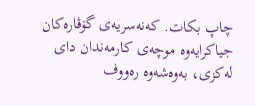چاپ بكات. كه‌نه‌سریه‌ی‌ گۆڤاره‌كان جیاكرایه‌وه‌ موچه‌ی‌ كارمه‌ندان دای‌ له‌كزی‌، به‌وه‌شه‌وه‌ ره‌ووف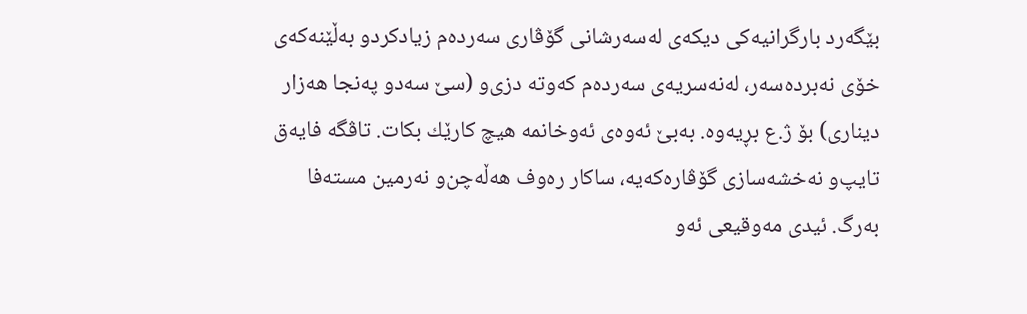بێگه‌رد بارگرانیه‌كی‌ دیكه‌ی‌ له‌سه‌رشانی‌ گۆڤاری‌ سه‌رده‌م زیادكردو به‌ڵێنه‌كه‌ی‌ خۆی‌ نه‌برده‌سه‌ر، له‌نه‌سریه‌ی‌ سه‌رده‌م كه‌وته‌ دزی‌‌و (سێ‌ سه‌دو په‌نجا هه‌زار دیناری‌) بۆ ژ.ع بڕیه‌وه‌. به‌بێ‌ ئه‌وه‌ی‌ ئه‌وخانمه‌ هیچ كارێك بكات. تاڤگه‌ فایه‌ق تایپ‌و نه‌خشه‌سازی‌ گۆڤاره‌كه‌یه‌، ساكار ره‌وف هه‌ڵه‌چن‌و نه‌رمین مسته‌فا به‌رگ. ئیدی مەوقیعی ئەو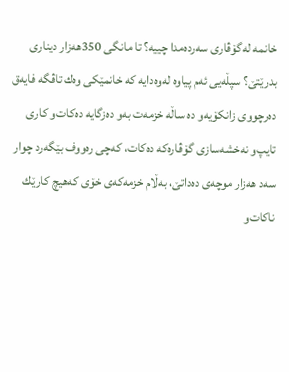خانمە لەگۆڤاری سەردەمدا چییە؟ تا مانگی 350هەزار دیناری بدرێتێ؟ سپڵه‌یی‌ ئه‌م پیاوه‌ له‌وه‌دایه‌ كه‌ خانمێكی‌ وه‌ك تاڤگه‌ فایه‌ق ده‌رچووی‌ زانكۆیه‌و ده‌ ساڵه‌ خزمه‌ت به‌و ده‌زگایه‌ ده‌كات‌و كاری‌ تایپ‌و نه‌خشه‌سازی‌ گۆڤاره‌كه‌ ده‌كات، كه‌چی‌ ره‌ووف بێگه‌رد چوار سه‌د هه‌زار موچه‌ی‌ ده‌داتێ‌، به‌ڵام خزمه‌كه‌ی‌ خۆی‌ كه‌هیچ كارێك ناكات‌و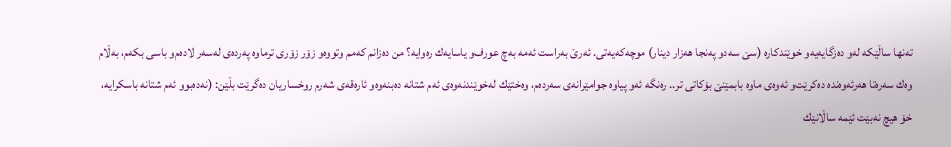ته‌نها ساڵێكه‌ له‌و ده‌زگایه‌یه‌و خوێندكاره‌ (سێ‌ سه‌دو په‌نجا هه‌زار دینار) موچه‌كه‌یه‌تی‌. ئه‌رێ‌ به‌راست ئه‌مه‌ به‌چ عورف‌و یاسایه‌ك ره‌وایه‌؟ من ده‌زانم كه‌مم وتووه‌و زۆر زۆری‌ ترماوه‌ په‌رده‌ی‌ له‌سه‌ر لاده‌م‌و باسی‌ بكه‌م، به‌ڵام وه‌ك سه‌ره‌تا هه‌رئه‌وه‌نده‌ ده‌كرێت‌و ئه‌وه‌ی‌ ماوه‌ بابمێنێ‌ بۆكاتی‌ تر.. ره‌نگه‌ ئه‌و پیاوه‌ جوامێرانه‌ی‌ سه‌رده‌م، وه‌ختێك له‌خوێندنه‌وه‌ی‌ ئه‌م شتانه‌ ده‌بنه‌وه‌و ئاره‌قه‌ی‌ شه‌رم روخساریان ده‌گرێت بڵێن: (نه‌ده‌بوو ئه‌م شتانه‌ باسكرایه‌، خۆ هیچ نه‌بێت ئێمه‌ ساڵانێك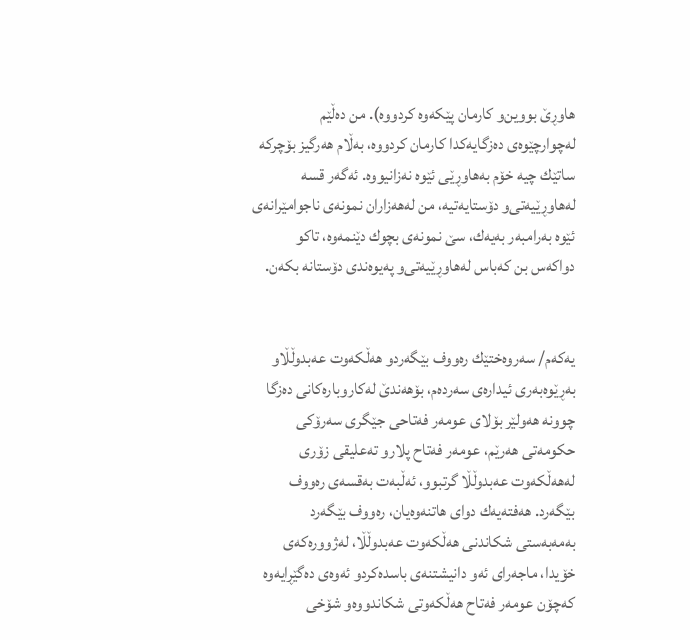هاوڕێ‌ بووین‌و كارمان پێكه‌وه‌ كردووه‌). من ده‌ڵێم له‌چوارچێوه‌ی‌ ده‌زگایه‌كدا كارمان كردووه‌، به‌ڵام هه‌رگیز بۆچركه‌ ساتێك چیه‌ خۆم به‌هاوڕێی‌ ئێوه‌ نه‌زانیووه‌. ئه‌گه‌ر قسه‌ له‌هاوڕێیه‌تی‌‌و دۆستایه‌تیه‌، من له‌هه‌زاران نمونه‌ی‌ ناجوامێرانه‌ی‌ ئێوه‌ به‌رامبه‌ر به‌یه‌ك، سێ‌ نمونه‌ی‌ بچوك دێنمه‌وه‌، تاكو دواكه‌س بن كه‌باس له‌هاوڕێیه‌تی‌‌و په‌یوه‌ندی‌ دۆستانه‌ بكه‌ن.


یه‌كه‌م/ سه‌روه‌ختێك ره‌ووف بێگه‌رد‌و هه‌ڵكه‌وت عه‌بدوڵڵاو به‌ڕێوه‌به‌ری‌ ئیداره‌ی‌ سه‌رده‌م، بۆهه‌ندێ‌ له‌كاروباره‌كانی‌ ده‌زگا چوونه‌ هه‌ولێر بۆلای‌ عومه‌ر فه‌تاحی‌ جێگری‌ سه‌رۆكی‌ حكومه‌تی‌ هه‌رێم، عومه‌ر فه‌تاح پلارو ته‌علیقی‌ زۆری‌ له‌هه‌ڵكه‌وت عه‌بدوڵڵا گرتبوو، ئەڵبەت بەقسەی‌ ره‌ووف بێگه‌رد. هه‌فته‌یه‌ك دوای‌ هاتنه‌وه‌یان، ره‌ووف بێگه‌رد به‌مه‌به‌ستی‌ شكاندنی‌ هه‌ڵكه‌وت عه‌بدوڵڵا، له‌ژووره‌كه‌ی‌ خۆیدا، ماجه‌رای‌ ئه‌و دانیشتنه‌ی‌ باسده‌كرد‌و ئه‌وه‌ی‌ ده‌گێڕایه‌وه‌ كه‌چۆن عومه‌ر فه‌تاح هه‌ڵكه‌وتی‌ شكاندووه‌و شۆخی‌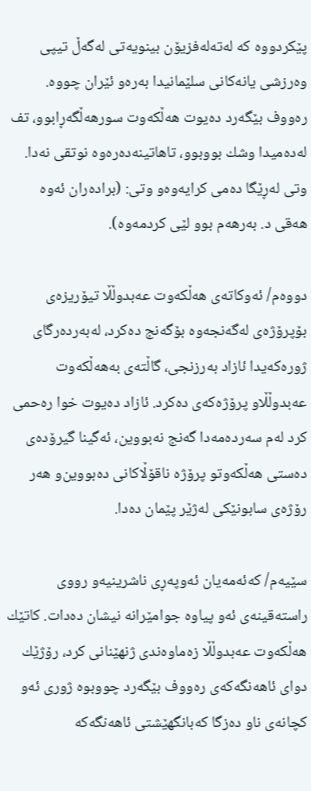پێكردووه‌ كه‌ له‌ته‌له‌فزیۆن بینویه‌تی‌ له‌گه‌ڵ تیپی‌ وه‌رزشی‌ یانه‌كانی‌ سلێمانیدا به‌ره‌و ئێران چووه‌. ره‌ووف بێگه‌رد ده‌یوت هه‌ڵكه‌وت سورهه‌ڵگه‌ڕابوو، تف له‌ده‌میدا وشك بووبوو، تاهاتینه‌ده‌ره‌وه‌ نوتقی‌ نه‌دا. وتی‌ له‌ڕێگا ده‌می‌ كرایه‌وه‌و وتی‌: (براده‌ران ئه‌وه‌ هه‌قی‌ د. به‌رهه‌م بوو لێی‌ كردمه‌وه‌).

دووه‌م/ ئه‌وكاته‌ی‌ هه‌ڵكه‌وت عه‌بدوڵڵا تیۆریزه‌ی‌ بۆپرۆژه‌ی‌ له‌گه‌نجه‌وه‌ بۆگه‌نج ده‌كرد، له‌به‌رده‌رگای‌ ژوره‌كه‌یدا ئازاد به‌رزنجی‌، گاڵته‌ی به‌هه‌ڵكه‌وت عه‌بدوڵڵاو پرۆژه‌كه‌ی‌ ده‌كرد. ئازاد ده‌یوت خوا ره‌حمی‌ كرد له‌م سه‌رده‌مه‌دا گه‌نج نه‌بووین، ئه‌گینا گیرۆده‌ی‌ ده‌ستی‌ هه‌ڵكه‌وتو پرۆژه‌ ناقۆڵاكانی‌ ده‌بووین‌و هه‌ر رۆژه‌ی‌ سابونێكی‌ له‌ژێر پێمان ده‌دا.

سێیه‌م/ كه‌ئه‌مه‌یان ئه‌وپه‌ڕی‌ ناشرینیه‌و رووی‌ راسته‌قینه‌ی‌ ئه‌و پیاوه‌ جوامێرانه‌ نیشان ده‌دات. كاتێك هه‌ڵكه‌وت عه‌بدوڵڵا زه‌ماوه‌ندی‌ ژنهێنانی‌ كرد، رۆژێك دوای‌ ئاهه‌نگه‌كه‌ی‌ ره‌ووف بێگه‌رد چووبوه‌ ژوری‌ ئه‌و كچانه‌ی‌ ناو ده‌زگا كه‌بانگهێشتی‌ ئاهه‌نگه‌كه‌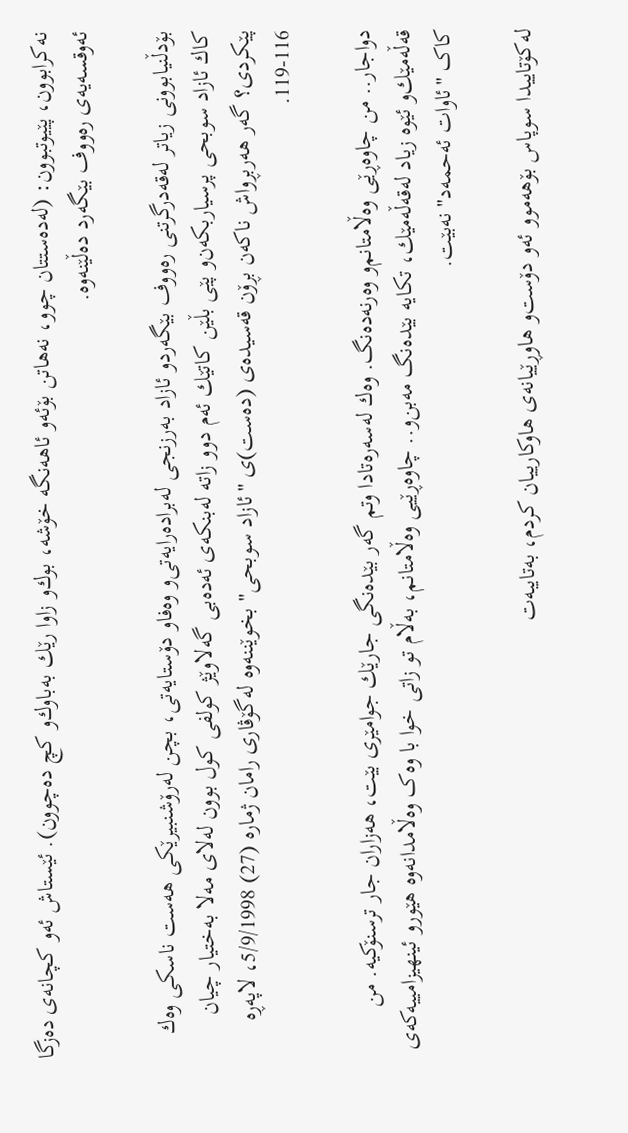نه‌كرابوون، پێیوتبوون: (له‌ده‌ستتان چوو، نه‌هاتن بۆئه‌و ئاهه‌نگه‌ خۆشه‌، بوك‌و زاوا رێك به‌باوك‌و كچ ده‌چوون). ئێستاش ئه‌و كچانه‌ی‌ ده‌زگا ئه‌وقسه‌یه‌ی‌ ره‌ووف بێگه‌رد ده‌ڵێنه‌وه‌.

بۆدڵنیابوونی‌ زیاتر له‌قه‌درگرتنی‌ ره‌ووف بێگه‌ردو ئازاد به‌رزنجی‌ له‌براده‌رایه‌تی‌‌و وه‌فاو دۆستایه‌تی‌، بچن له‌رۆشنبیرێكی‌ هه‌ست ناسكی‌ وه‌ك كاك ئازاد سوبحی‌ پرسیاربكه‌ن‌و پێی‌ بڵێن كاتێك ئه‌م دوو زاته‌ له‌بنكه‌ی‌ ئه‌ده‌بی‌ گه‌لاوێژ كولفی‌ كول بوون لەلای مەلا بەختیار چیان پێكردی‌؟ گه‌ر هه‌ربڕواش ناكه‌ن بڕۆن قه‌سیده‌ی‌ (ده‌ست)ی‌ "ئازاد سوبحی" بخوێننه‌وه‌ له‌گۆڤاری‌ رامان ژماره‌ (27) 5/9/1998، لاپه‌ڕه‌ 116-119.

دواجار.. من چاوه‌ڕێی‌ وه‌ڵامتانم‌و وه‌رنه‌ده‌نگ. وه‌ك له‌سه‌ره‌تادا وتم گه‌ر بێده‌نگی‌ جارێك جوامێری‌ بێت، هه‌زاران جار ترسنۆكیه‌. من قه‌ڵه‌مێك‌و ئێوه‌ زیاد له‌قه‌ڵه‌مێك، تكایه‌ بێده‌نگ مه‌بن‌و.. چاوه‌ڕێیی‌ وه‌ڵامتانم، بەڵام تو زاتی خوا با وەک وەڵامدانەوە هێورو ئینهیزامییەکەی کاک "ئاوات ئەحمەد" نەبێت.

له‌كۆتاییدا سوپاس بۆهه‌موو ئه‌و دۆست‌و هاوڕێیانه‌ی‌ هاوكارییان كردم، به‌تایبه‌ت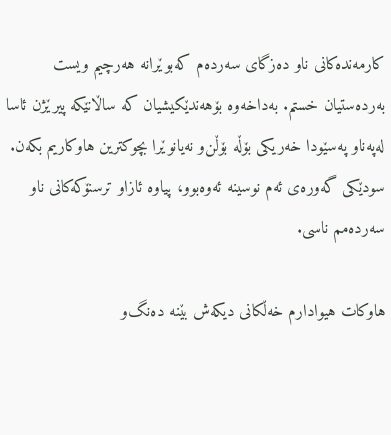كارمه‌نده‌كانی‌ ناو ده‌زگای‌ سه‌رده‌م كه‌بوێرانه‌ هه‌رچیم ویست به‌رده‌ستیان خستم. به‌داخه‌وه‌ بۆهه‌ندێكیشیان كه‌ ساڵانێكه‌ پیرێژن ئاسا له‌په‌ناو په‌سێودا خه‌ریكی‌ بۆڵه‌ بۆڵن‌و نه‌یانوێرا بچوكترین هاوكاریم بكه‌ن. سودێكی‌ گه‌وره‌ی‌ ئه‌م نوسینه‌ ئه‌وه‌بوو، پیاوه‌ ئازاو ترسنۆكه‌كانی‌ ناو سه‌رده‌مم ناسی‌.

هاوکات هیوادارم خەڵکانی دیکەش بێنە دەنگ‌و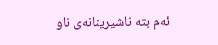ئەم بتە ناشیرینانەی ناو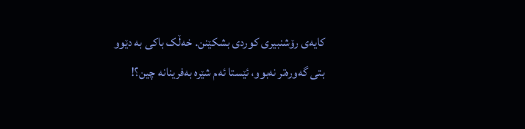کایەی رۆشنبیری کوردی بشکێنن. خەڵک باکی بە دێوو بتی گەورەتر نەبوو، ئێستا ئەم شێرە بەفرینانە چین؟!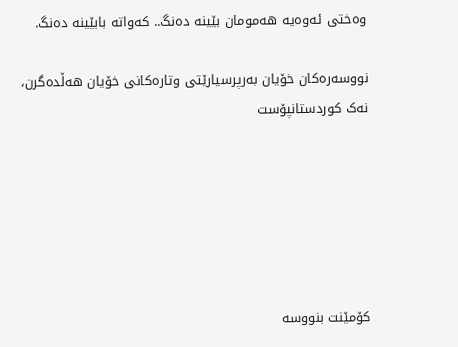وەختی ئەوەیە هەمومان بێینە دەنگ.. کەواتە بابێینە دەنگ.

نووسەرەکان خۆیان بەرپرسیارێتی وتارەکانی خۆیان هەڵدەگرن، نەک کوردستانپۆست






کۆمێنت بنووسە